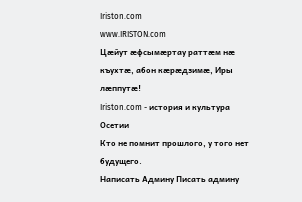Iriston.com
www.IRISTON.com
Цæйут æфсымæртау раттæм нæ къухтæ, абон кæрæдзимæ, Иры лæппутæ!
Iriston.com - история и культура Осетии
Кто не помнит прошлого, у того нет будущего.
Написать Админу Писать админу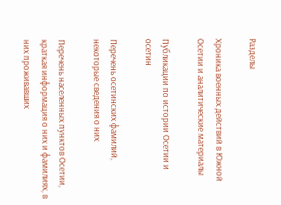Разделы

Хроника военных действий в Южной Осетии и аналитические материалы

Публикации по истории Осетии и осетин

Перечень осетинских фамилий, некоторые сведения о них

Перечень населенных пунктов Осетии, краткая информация о них и фамилиях, в них проживавших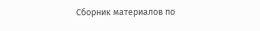Сборник материалов по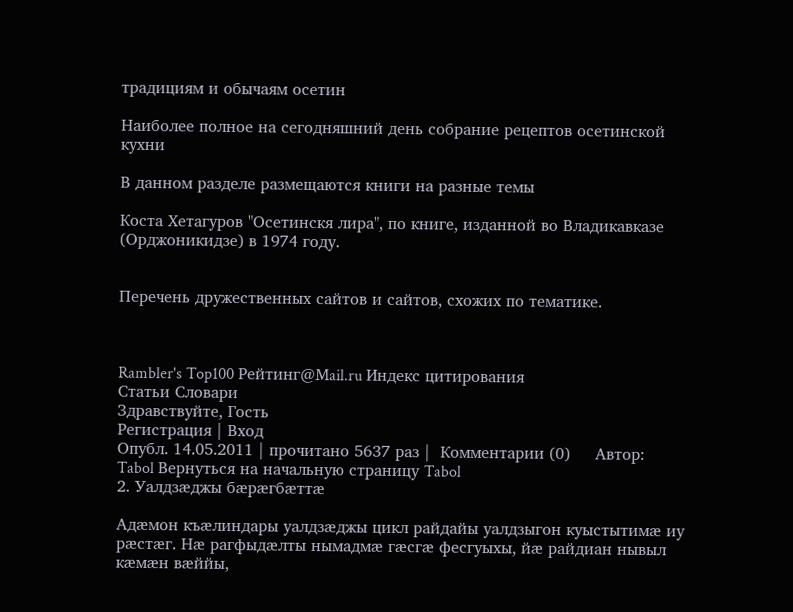традициям и обычаям осетин

Наиболее полное на сегодняшний день собрание рецептов осетинской кухни

В данном разделе размещаются книги на разные темы

Коста Хетагуров "Осетинскя лира", по книге, изданной во Владикавказе (Орджоникидзе) в 1974 году.


Перечень дружественных сайтов и сайтов, схожих по тематике.



Rambler's Top100 Рейтинг@Mail.ru Индекс цитирования
Статьи Словари
Здравствуйте, Гость
Регистрация | Вход
Опубл. 14.05.2011 | прочитано 5637 раз |  Комментарии (0)     Автор: Tabol Вернуться на начальную страницу Tabol
2. Уалдзæджы бæрæгбæттæ

Адæмон къæлиндары уалдзæджы цикл райдайы уалдзыгон куыстытимæ иу рæстæг. Нæ рагфыдæлты нымадмæ гæсгæ фесгуыхы, йæ райдиан нывыл кæмæн вæййы,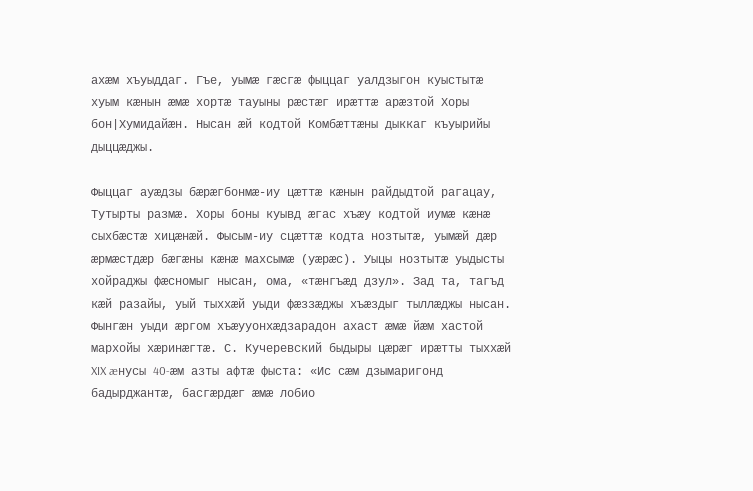ахæм хъуыддаг. Гъе, уымæ гæсгæ фыццаг уалдзыгон куыстытæ хуым кæнын æмæ хортæ тауыны рæстæг ирæттæ арæзтой Хоры бон|Хумидайæн. Нысан æй кодтой Комбæттæны дыккаг къуырийы дыццæджы.

Фыццаг ауæдзы бæрæгбонмæ-иу цæттæ кæнын райдыдтой рагацау, Тутырты размæ. Хоры боны куывд æгас хъæу кодтой иумæ кæнæ сыхбæстæ хицæнæй. Фысым-иу сцæттæ кодта нозтытæ, уымæй дæр æрмæстдæр бæгæны кæнæ махсымæ (уæрæс). Уыцы нозтытæ уыдысты хойраджы фæсномыг нысан, ома, «тæнгъæд дзул». Зад та, тагъд кæй разайы, уый тыххæй уыди фæззæджы хъæздыг тыллæджы нысан. Фынгæн уыди æргом хъæууонхæдзарадон ахаст æмæ йæм хастой мархойы хæринæгтæ. С. Кучеревский быдыры цæрæг ирæтты тыххæй XIX æнусы 40-æм азты афтæ фыста: «Ис сæм дзымаригонд бадырджантæ, басгæрдæг æмæ лобио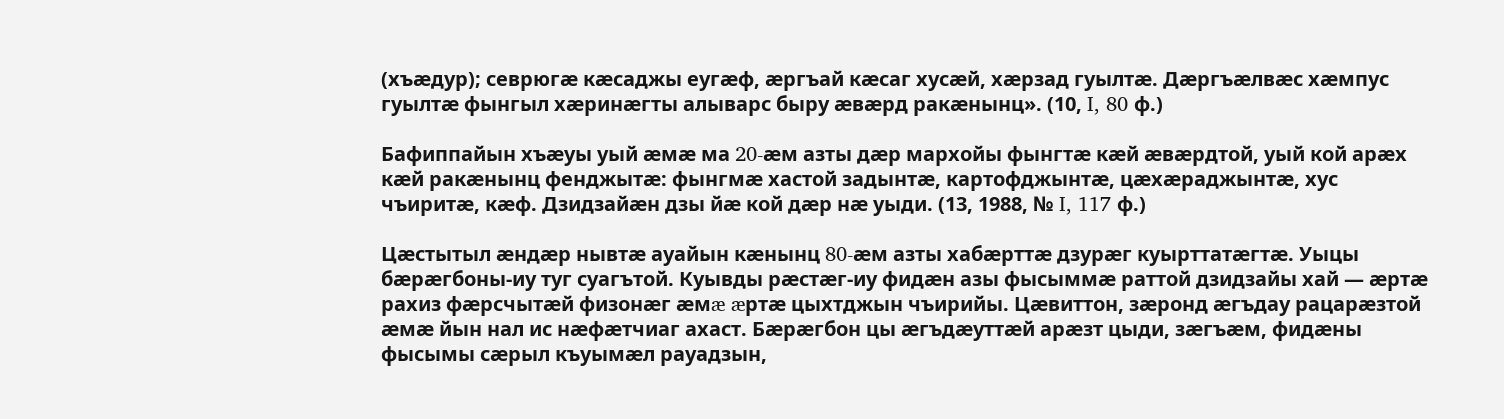(хъæдур); севрюгæ кæсаджы еугæф, æргъай кæсаг хусæй, хæрзад гуылтæ. Дæргъæлвæс хæмпус гуылтæ фынгыл хæринæгты алыварс быру æвæрд ракæнынц». (10, I, 80 ф.)

Бафиппайын хъæуы уый æмæ ма 20-æм азты дæр мархойы фынгтæ кæй æвæрдтой, уый кой арæх кæй ракæнынц фенджытæ: фынгмæ хастой задынтæ, картофджынтæ, цæхæраджынтæ, хус чъиритæ, кæф. Дзидзайæн дзы йæ кой дæр нæ уыди. (13, 1988, № I, 117 ф.)

Цæстытыл æндæр нывтæ ауайын кæнынц 80-æм азты хабæрттæ дзурæг куырттатæгтæ. Уыцы бæрæгбоны-иу туг суагътой. Куывды рæстæг-иу фидæн азы фысыммæ раттой дзидзайы хай — æртæ рахиз фæрсчытæй физонæг æмæ æртæ цыхтджын чъирийы. Цæвиттон, зæронд æгъдау рацарæзтой æмæ йын нал ис нæфæтчиаг ахаст. Бæрæгбон цы æгъдæуттæй арæзт цыди, зæгъæм, фидæны фысымы сæрыл къуымæл рауадзын,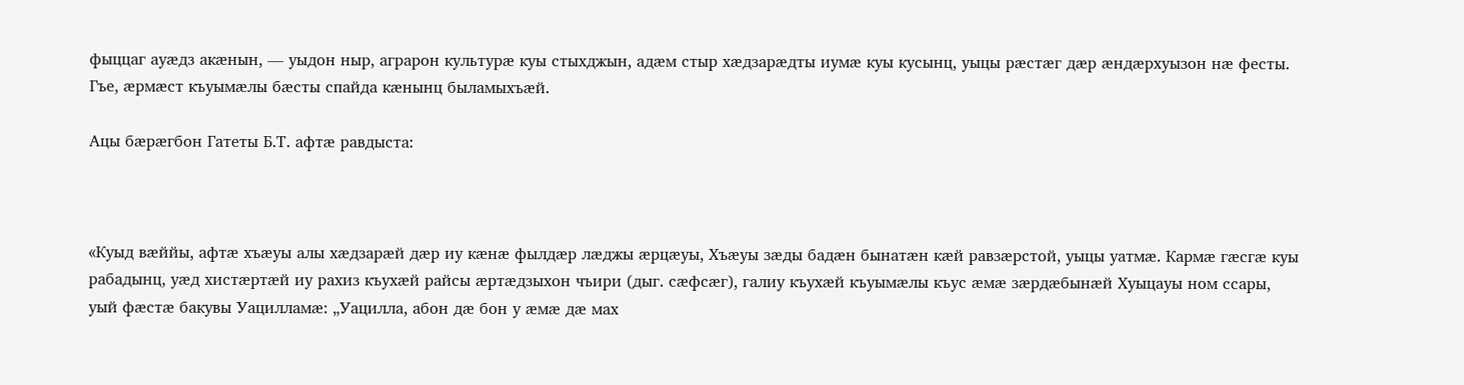фыццаг ауæдз акæнын, — уыдон ныр, аграрон культурæ куы стыхджын, адæм стыр хæдзарæдты иумæ куы кусынц, уыцы рæстæг дæр æндæрхуызон нæ фесты. Гъе, æрмæст къуымæлы бæсты спайда кæнынц быламыхъæй.

Ацы бæрæгбон Гатеты Б.Т. афтæ равдыста:



«Куыд вæййы, афтæ хъæуы алы хæдзарæй дæр иу кæнæ фылдæр лæджы æрцæуы, Хъæуы зæды бадæн бынатæн кæй равзæрстой, уыцы уатмæ. Кармæ гæсгæ куы рабадынц, уæд хистæртæй иу рахиз къухæй райсы æртæдзыхон чъири (дыг. сæфсæг), галиу къухæй къуымæлы къус æмæ зæрдæбынæй Хуыцауы ном ссары, уый фæстæ бакувы Уацилламæ: „Уацилла, абон дæ бон у æмæ дæ мах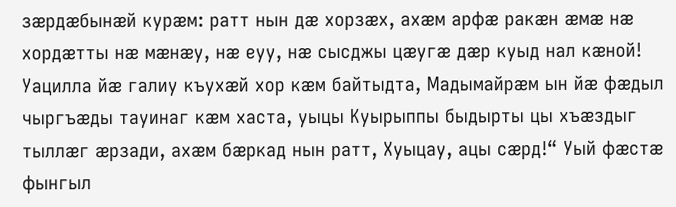зæрдæбынæй курæм: ратт нын дæ хорзæх, ахæм арфæ ракæн æмæ нæ хордæтты нæ мæнæу, нæ еуу, нæ сысджы цæугæ дæр куыд нал кæной! Уацилла йæ галиу къухæй хор кæм байтыдта, Мадымайрæм ын йæ фæдыл чыргъæды тауинаг кæм хаста, уыцы Куырыппы быдырты цы хъæздыг тыллæг æрзади, ахæм бæркад нын ратт, Хуыцау, ацы сæрд!“ Уый фæстæ фынгыл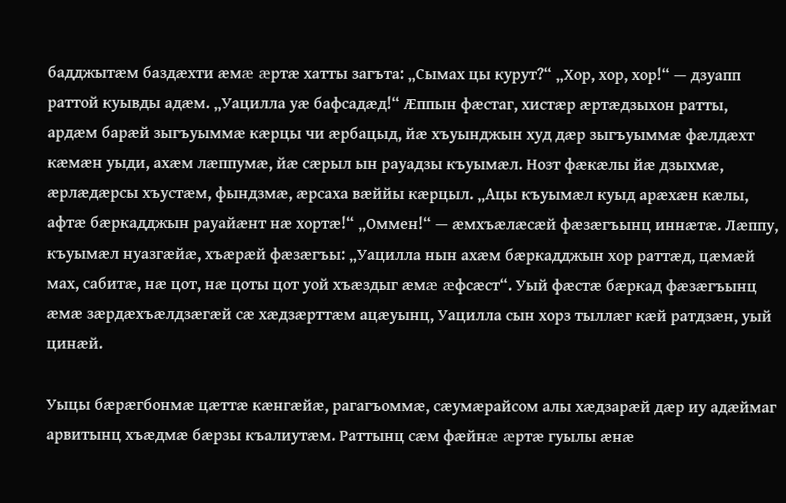бадджытæм баздæхти æмæ æртæ хатты загъта: „Сымах цы курут?“ „Хор, хор, хор!“ — дзуапп раттой куывды адæм. „Уацилла уæ бафсадæд!“ Æппын фæстаг, хистæр æртæдзыхон ратты, ардæм барæй зыгъуыммæ кæрцы чи æрбацыд, йæ хъуынджын худ дæр зыгъуыммæ фæлдæхт кæмæн уыди, ахæм лæппумæ, йæ сæрыл ын рауадзы къуымæл. Нозт фæкæлы йæ дзыхмæ, æрлæдæрсы хъустæм, фындзмæ, æрсаха вæййы кæрцыл. „Ацы къуымæл куыд арæхæн кæлы, афтæ бæркадджын рауайæнт нæ хортæ!“ „Оммен!“ — æмхъæлæсæй фæзæгъынц иннæтæ. Лæппу, къуымæл нуазгæйæ, хъæрæй фæзæгъы: „Уацилла нын ахæм бæркадджын хор раттæд, цæмæй мах, сабитæ, нæ цот, нæ цоты цот уой хъæздыг æмæ æфсæст“. Уый фæстæ бæркад фæзæгъынц æмæ зæрдæхъæлдзæгæй сæ хæдзæрттæм ацæуынц, Уацилла сын хорз тыллæг кæй ратдзæн, уый цинæй.

Уыцы бæрæгбонмæ цæттæ кæнгæйæ, рагагъоммæ, сæумæрайсом алы хæдзарæй дæр иу адæймаг арвитынц хъæдмæ бæрзы къалиутæм. Раттынц сæм фæйнæ æртæ гуылы æнæ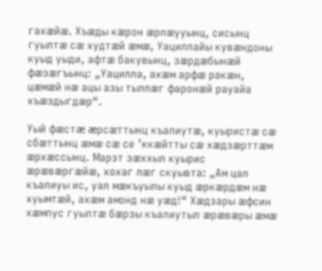гахæйæ. Хъæды кæрон æрлæууынц, сисынц гуылтæ сæ худтæй æмæ, Уациллайы кувæндоны куыд уыди, афтæ бакувынц, зæрдæбынæй фæзæгъынц: „Уацилла, ахæм арфæ ракæн, цæмæй нæ ацы азы тыллæг фаронæй рауайа хъæздыгдæр“.

Уый фæстæ æрсæттынц къалиутæ, куыристæ сæ сбæттынц æмæ сæ се ’ккæйтты сæ хæдзæрттæм æрхæссынц. Марзт зæххыл куырис æрæвæргæйæ, хохаг лæг скуывта: „Ам цал къалиуы ис, уал мæкъуылы куыд æркæрдæм нæ хуымтæй, ахæм амонд нæ уæд!“ Хæдзары æфсин хæмпус гуылтæ бæрзы къалиутыл æрæвæры æмæ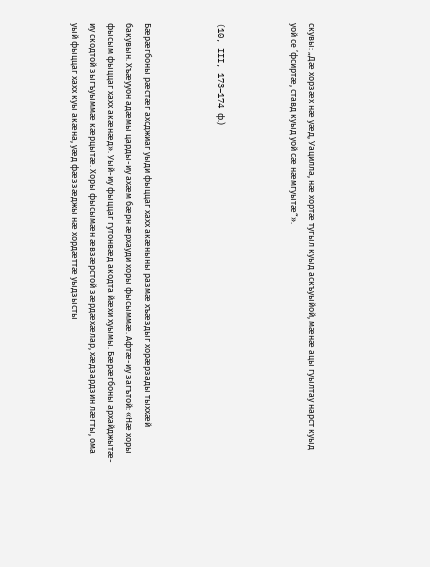скувы: „Дæ хорзæх нæ уæд, Уацилла, нæ хортæ тугыл куыд аскъуыйой, мæнæ ацы гуылтау нарст куыд уой се ’фсиртæ, ставд куыд уой сæ нæмгуытæ“».



(10, III, 173–174 ф.)



Бæрæгбоны рæстæг ахсджиаг уыди фыццаг хахх акæныны размæ хъæздыг хорæрзады тыххæй бакувын. Хъæууон адæмы царды-иу ахæм бæрн æрхауди хоры фысыммæ. Афтæ-иу загътой: «Нæ хоры фысым фыццаг хахх акæнæд». Уый-иу фыццаг гутонвæд акодта йæхи хуымы. Бæрæгбоны архайджытæ-иу скодтой зыгъуыммæ кæрцытæ. Хоры фысымæн æвзæрстой зæрдæхæлар, хæдзардзин лæгты, ома уый фыццаг хахх куы акæна, уæд фæззæджы нæ хордæттæ уыдзысты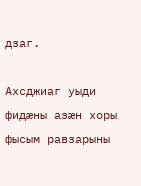дзаг.

Ахсджиаг уыди фидæны азæн хоры фысым равзарыны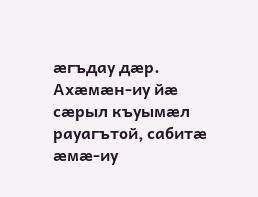æгъдау дæр. Ахæмæн-иу йæ сæрыл къуымæл рауагътой, сабитæ æмæ-иу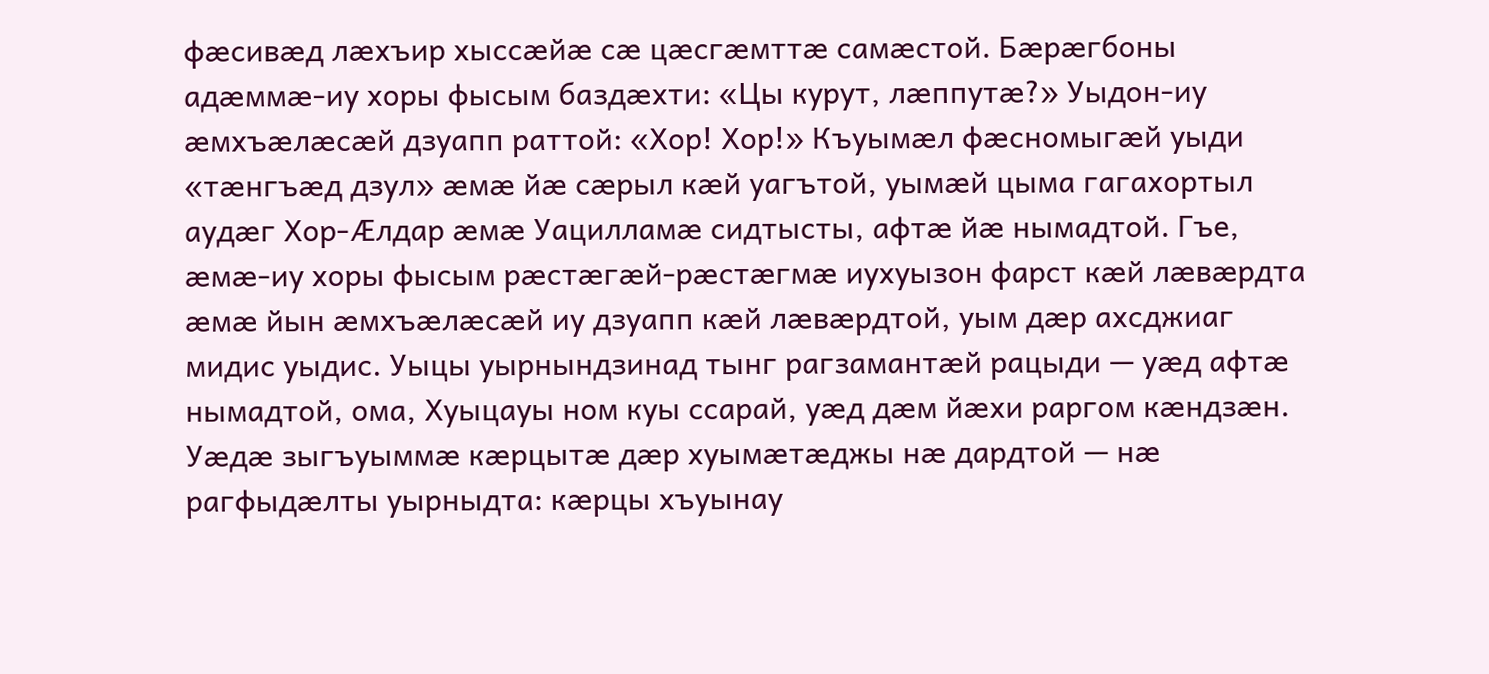фæсивæд лæхъир хыссæйæ сæ цæсгæмттæ самæстой. Бæрæгбоны адæммæ-иу хоры фысым баздæхти: «Цы курут, лæппутæ?» Уыдон-иу æмхъæлæсæй дзуапп раттой: «Хор! Хор!» Къуымæл фæсномыгæй уыди «тæнгъæд дзул» æмæ йæ сæрыл кæй уагътой, уымæй цыма гагахортыл аудæг Xор-Æлдар æмæ Уацилламæ сидтысты, афтæ йæ нымадтой. Гъе, æмæ-иу хоры фысым рæстæгæй-рæстæгмæ иухуызон фарст кæй лæвæрдта æмæ йын æмхъæлæсæй иу дзуапп кæй лæвæрдтой, уым дæр ахсджиаг мидис уыдис. Уыцы уырнындзинад тынг рагзамантæй рацыди — уæд афтæ нымадтой, ома, Хуыцауы ном куы ссарай, уæд дæм йæхи раргом кæндзæн. Уæдæ зыгъуыммæ кæрцытæ дæр хуымæтæджы нæ дардтой — нæ рагфыдæлты уырныдта: кæрцы хъуынау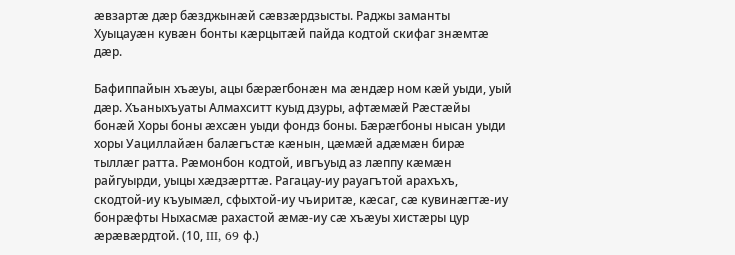æвзартæ дæр бæзджынæй сæвзæрдзысты. Раджы заманты Хуыцауæн кувæн бонты кæрцытæй пайда кодтой скифаг знæмтæ дæр.

Бафиппайын хъæуы, ацы бæрæгбонæн ма æндæр ном кæй уыди, уый дæр. Хъаныхъуаты Алмахситт куыд дзуры, афтæмæй Рæстæйы бонæй Хоры боны æхсæн уыди фондз боны. Бæрæгбоны нысан уыди хоры Уациллайæн балæгъстæ кæнын, цæмæй адæмæн бирæ тыллæг ратта. Рæмонбон кодтой, ивгъуыд аз лæппу кæмæн райгуырди, уыцы хæдзæрттæ. Рагацау-иу рауагътой арахъхъ, скодтой-иу къуымæл, сфыхтой-иу чъиритæ, кæсаг, сæ кувинæгтæ-иу бонрæфты Ныхасмæ рахастой æмæ-иу сæ хъæуы хистæры цур æрæвæрдтой. (10, III, 69 ф.)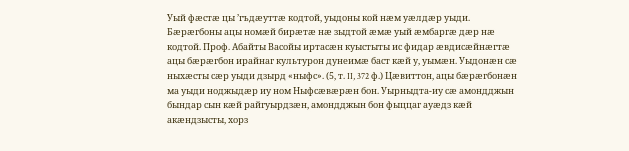Уый фæстæ цы ’гъдæуттæ кодтой, уыдоны кой нæм уæлдæр уыди. Бæрæгбоны ацы номæй бирæтæ нæ зыдтой æмæ уый æмбаргæ дæр нæ кодтой. Проф. Абайты Васойы иртасæн куыстыты ис фидар æвдисæйнæгтæ ацы бæрæгбон ирайнаг культурон дунеимæ баст кæй у, уымæн. Уыдонæн сæ ныхæсты сæр уыди дзырд «ныфс». (5, т. II, 372 ф.) Цæвиттон, ацы бæрæгбонæн ма уыди ноджыдæр иу ном Ныфсæвæрæн бон. Уырныдта-иу сæ амондджын бындар сын кæй райгуырдзæн, амондджын бон фыццаг ауæдз кæй акæндзысты, хорз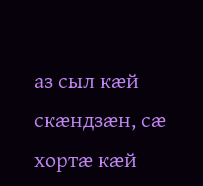аз сыл кæй скæндзæн, сæ хортæ кæй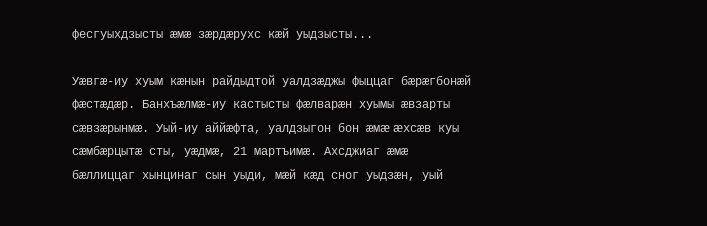фесгуыхдзысты æмæ зæрдæрухс кæй уыдзысты...

Уæвгæ-иу хуым кæнын райдыдтой уалдзæджы фыццаг бæрæгбонæй фæстæдæр. Банхъæлмæ-иу кастысты фæлварæн хуымы æвзарты сæвзæрынмæ. Уый-иу аййæфта, уалдзыгон бон æмæ æхсæв куы сæмбæрцытæ сты, уæдмæ, 21 мартъимæ. Ахсджиаг æмæ бæллиццаг хынцинаг сын уыди, мæй кæд сног уыдзæн, уый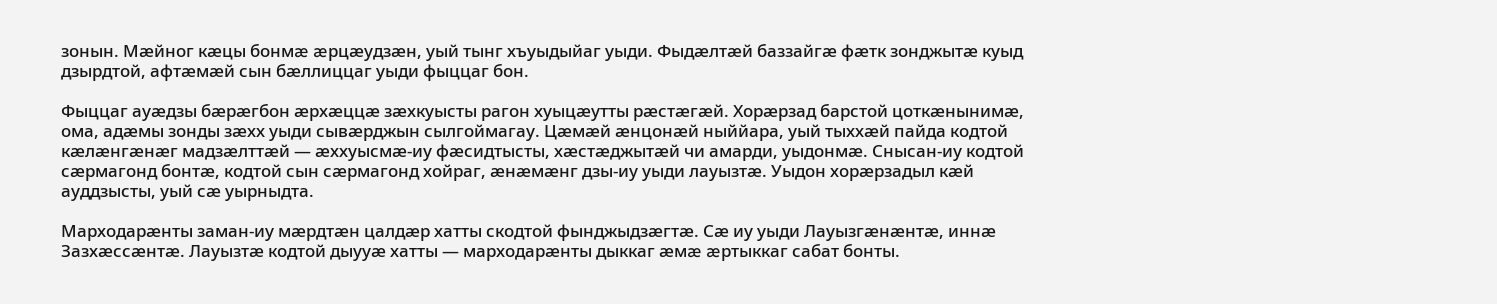зонын. Мæйног кæцы бонмæ æрцæудзæн, уый тынг хъуыдыйаг уыди. Фыдæлтæй баззайгæ фæтк зонджытæ куыд дзырдтой, афтæмæй сын бæллиццаг уыди фыццаг бон.

Фыццаг ауæдзы бæрæгбон æрхæццæ зæхкуысты рагон хуыцæутты рæстæгæй. Хорæрзад барстой цоткæнынимæ, ома, адæмы зонды зæхх уыди сывæрджын сылгоймагау. Цæмæй æнцонæй ныййара, уый тыххæй пайда кодтой кæлæнгæнæг мадзæлттæй — æххуысмæ-иу фæсидтысты, хæстæджытæй чи амарди, уыдонмæ. Снысан-иу кодтой сæрмагонд бонтæ, кодтой сын сæрмагонд хойраг, æнæмæнг дзы-иу уыди лауызтæ. Уыдон хорæрзадыл кæй ауддзысты, уый сæ уырныдта.

Марходарæнты заман-иу мæрдтæн цалдæр хатты скодтой фынджыдзæгтæ. Сæ иу уыди Лауызгæнæнтæ, иннæ Зазхæссæнтæ. Лауызтæ кодтой дыууæ хатты — марходарæнты дыккаг æмæ æртыккаг сабат бонты.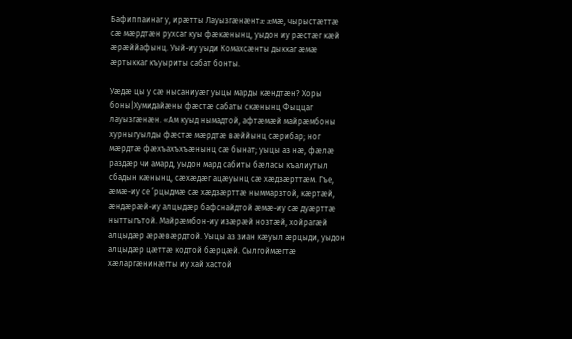Бафиппаинаг у, ирæтты Лауызгæнæнтæ æмæ, чырыстæттæ сæ мæрдтæн рухсаг куы фæкæнынц, уыдон иу рæстæг кæй æрæййафынц. Уый-иу уыди Комахсæнты дыккаг æмæ æртыккаг къуыриты сабат бонты.

Уæдæ цы у сæ нысаниуæг уыцы марды кæндтæн? Хоры боны|Хумидайæны фæстæ сабаты скæнынц Фыццаг лауызгæнæн. «Ам куыд нымадтой, афтæмæй майрæмбоны хурныгуылды фæстæ мæрдтæ вæййынц сæрибар; ног мæрдтæ фæхъахъхъæнынц сæ бынат; уыцы аз нæ, фæлæ раздæр чи амард, уыдон мард сабиты бæласы къалиутыл сбадын кæнынц, сæхæдæг ацæуынц сæ хæдзæрттæм. Гъе, æмæ-иу се ’рцыдмæ сæ хæдзæрттæ ныммарзтой, кæртæй, æндæрæй-иу алцыдæр бафснайдтой æмæ-иу сæ дуæрттæ ныттыгътой. Майрæмбон-иу изæрæй нозтæй, хойрагæй алцыдæр æрæвæрдтой. Уыцы аз зиан кæуыл æрцыди, уыдон алцыдæр цæттæ кодтой бæрцæй. Сылгоймæгтæ хæларгæнинæгты иу хай хастой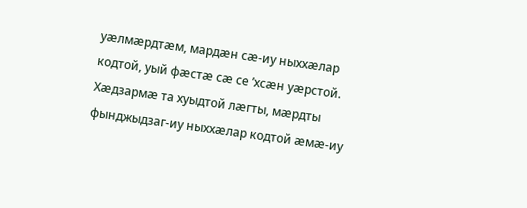уæлмæрдтæм, мардæн сæ-иу ныххæлар кодтой, уый фæстæ сæ се ’хсæн уæрстой. Хæдзармæ та хуыдтой лæгты, мæрдты фынджыдзаг-иу ныххæлар кодтой æмæ-иу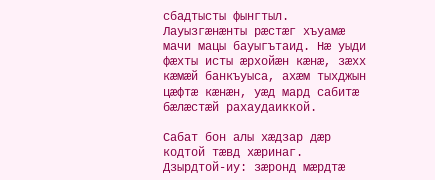сбадтысты фынгтыл. Лауызгæнæнты рæстæг хъуамæ мачи мацы бауыгътаид. Нæ уыди фæхты исты æрхойæн кæнæ, зæхх кæмæй банкъуыса, ахæм тыхджын цæфтæ кæнæн, уæд мард сабитæ бæлæстæй рахаудаиккой.

Сабат бон алы хæдзар дæр кодтой тæвд хæринаг. Дзырдтой-иу: зæронд мæрдтæ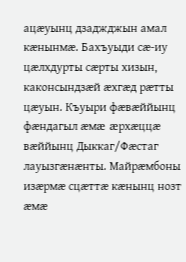ацæуынц дзаджджын амал кæнынмæ. Бахъуыди сæ-иу цæлхдурты сæрты хизын, каконсындзæй æхгæд рæтты цæуын. Къуыри фæвæййынц фæндагыл æмæ æрхæццæ вæййынц Дыккаг/Фæстаг лауызгæнæнты. Майрæмбоны изæрмæ сцæттæ кæнынц нозт æмæ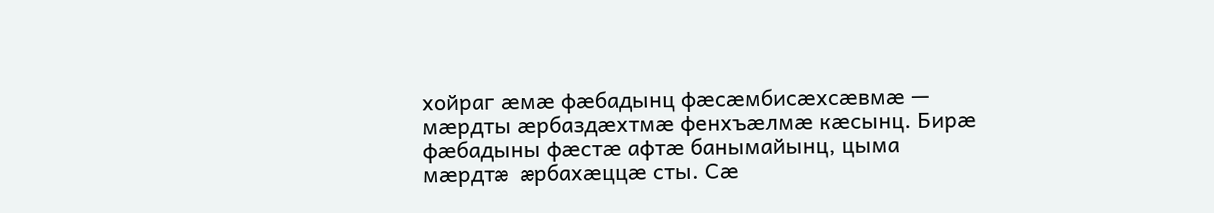хойраг æмæ фæбадынц фæсæмбисæхсæвмæ — мæрдты æрбаздæхтмæ фенхъæлмæ кæсынц. Бирæ фæбадыны фæстæ афтæ банымайынц, цыма мæрдтæ æрбахæццæ сты. Сæ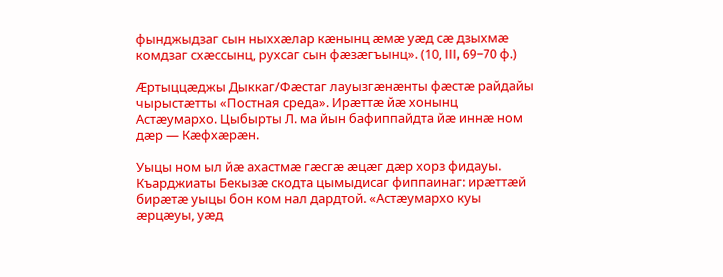фынджыдзаг сын ныххæлар кæнынц æмæ уæд сæ дзыхмæ комдзаг схæссынц, рухсаг сын фæзæгъынц». (10, III, 69–70 ф.)

Æртыццæджы Дыккаг/Фæстаг лауызгæнæнты фæстæ райдайы чырыстæтты «Постная среда». Ирæттæ йæ хонынц Астæумархо. Цыбырты Л. ма йын бафиппайдта йæ иннæ ном дæр — Кæфхæрæн.

Уыцы ном ыл йæ ахастмæ гæсгæ æцæг дæр хорз фидауы. Къарджиаты Бекызæ скодта цымыдисаг фиппаинаг: ирæттæй бирæтæ уыцы бон ком нал дардтой. «Астæумархо куы æрцæуы, уæд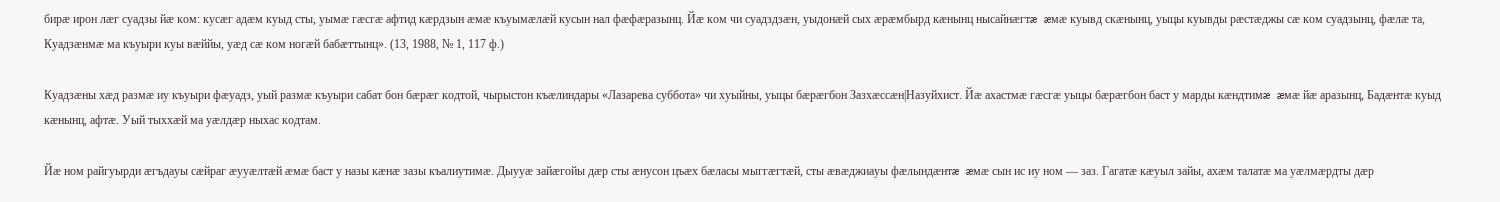бирæ ирон лæг суадзы йæ ком: кусæг адæм куыд сты, уымæ гæсгæ афтид кæрдзын æмæ къуымæлæй кусын нал фæфæразынц. Йæ ком чи суадздзæн, уыдонæй сых æрæмбырд кæнынц нысайнæгтæ æмæ куывд скæнынц, уыцы куывды рæстæджы сæ ком суадзынц, фæлæ та, Куадзæнмæ ма къуыри куы вæййы, уæд сæ ком ногæй бабæттынц». (13, 1988, № 1, 117 ф.)

Куадзæны хæд размæ иу къуыри фæуадз, уый размæ къуыри сабат бон бæрæг кодтой, чырыстон къæлиндары «Лазарева суббота» чи хуыйны, уыцы бæрæгбон Зазхæссæн|Назуйхист. Йæ ахастмæ гæсгæ уыцы бæрæгбон баст у марды кæндтимæ æмæ йæ аразынц, Бадæнтæ куыд кæнынц, афтæ. Уый тыххæй ма уæлдæр ныхас кодтам.

Йæ ном райгуырди æгъдауы сæйраг æууæлтæй æмæ баст у назы кæнæ зазы къалиутимæ. Дыууæ зайæгойы дæр сты æнусон цъæх бæласы мыггæгтæй, сты æвæджиауы фæлындæнтæ æмæ сын ис иу ном — заз. Гагатæ кæуыл зайы, ахæм талатæ ма уæлмæрдты дæр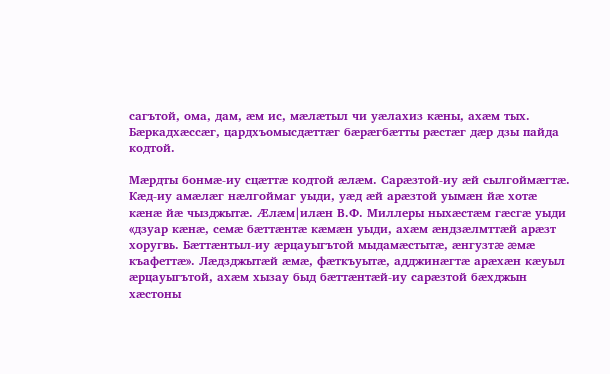сагътой, ома, дам, æм ис, мæлæтыл чи уæлахиз кæны, ахæм тых. Бæркадхæссæг, цардхъомысдæттæг бæрæгбæтты рæстæг дæр дзы пайда кодтой.

Мæрдты бонмæ-иу сцæттæ кодтой æлæм. Сарæзтой-иу æй сылгоймæгтæ. Кæд-иу амæлæг нæлгоймаг уыди, уæд æй арæзтой уымæн йæ хотæ кæнæ йæ чызджытæ. Æлæм|илæн В.Ф. Миллеры ныхæстæм гæсгæ уыди «дзуар кæнæ, семæ бæттæнтæ кæмæн уыди, ахæм æндзæлмттæй арæзт хоругвь. Бæттæнтыл-иу æрцауыгътой мыдамæстытæ, æнгузтæ æмæ къафеттæ». Лæдзджытæй æмæ, фæткъуытæ, адджинæгтæ арæхæн кæуыл æрцауыгътой, ахæм хызау быд бæттæнтæй-иу сарæзтой бæхджын хæстоны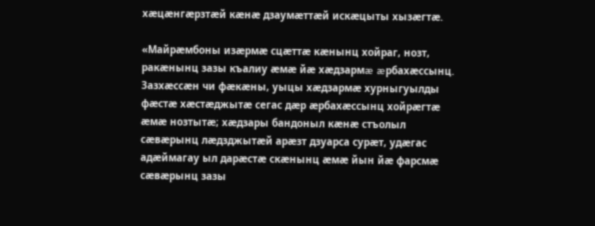хæцæнгæрзтæй кæнæ дзаумæттæй искæцыты хызæгтæ.

«Майрæмбоны изæрмæ сцæттæ кæнынц хойраг, нозт, ракæнынц зазы къалиу æмæ йæ хæдзармæ æрбахæссынц. Зазхæссæн чи фæкæны, уыцы хæдзармæ хурныгуылды фæстæ хæстæджытæ сегас дæр æрбахæссынц хойрæгтæ æмæ нозтытæ; хæдзары бандоныл кæнæ стъолыл сæвæрынц лæдзджытæй арæзт дзуарса сурæт, удæгас адæймагау ыл дарæстæ скæнынц æмæ йын йæ фарсмæ сæвæрынц зазы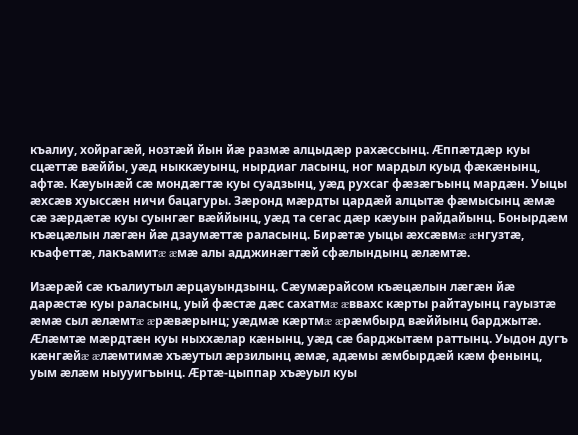къалиу, хойрагæй, нозтæй йын йæ размæ алцыдæр рахæссынц. Æппæтдæр куы сцæттæ вæййы, уæд ныккæуынц, нырдиаг ласынц, ног мардыл куыд фæкæнынц, афтæ. Кæуынæй сæ мондæгтæ куы суадзынц, уæд рухсаг фæзæгъынц мардæн. Уыцы æхсæв хуыссæн ничи бацагуры. Зæронд мæрдты цардæй алцытæ фæмысынц æмæ сæ зæрдæтæ куы суынгæг вæййынц, уæд та сегас дæр кæуын райдайынц. Бонырдæм къæцæлын лæгæн йæ дзаумæттæ раласынц. Бирæтæ уыцы æхсæвмæ æнгузтæ, къафеттæ, лакъамитæ æмæ алы адджинæгтæй сфæлындынц æлæмтæ.

Изæрæй сæ къалиутыл æрцауындзынц. Сæумæрайсом къæцæлын лæгæн йæ дарæстæ куы раласынц, уый фæстæ дæс сахатмæ æввахс кæрты райтауынц гауызтæ æмæ сыл æлæмтæ æрæвæрынц; уæдмæ кæртмæ æрæмбырд вæййынц барджытæ. Æлæмтæ мæрдтæн куы ныххæлар кæнынц, уæд сæ барджытæм раттынц. Уыдон дугъ кæнгæйæ æлæмтимæ хъæутыл æрзилынц æмæ, адæмы æмбырдæй кæм фенынц, уым æлæм ныууигъынц. Æртæ-цыппар хъæуыл куы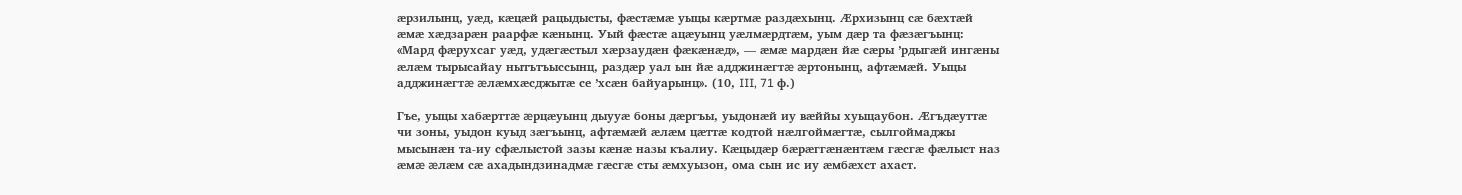æрзилынц, уæд, кæцæй рацыдысты, фæстæмæ уыцы кæртмæ раздæхынц. Æрхизынц сæ бæхтæй æмæ хæдзарæн раарфæ кæнынц. Уый фæстæ ацæуынц уæлмæрдтæм, уым дæр та фæзæгъынц: «Мард фæрухсаг уæд, удæгæстыл хæрзаудæн фæкæнæд», — æмæ мардæн йæ сæры ’рдыгæй ингæны æлæм тырысайау нытътъыссынц, раздæр уал ын йæ адджинæгтæ æртонынц, афтæмæй. Уыцы адджинæгтæ æлæмхæсджытæ се ’хсæн байуарынц». (10, III, 71 ф.)

Гъе, уыцы хабæрттæ æрцæуынц дыууæ боны дæргъы, уыдонæй иу вæййы хуыцаубон. Æгъдæуттæ чи зоны, уыдон куыд зæгъынц, афтæмæй æлæм цæттæ кодтой нæлгоймæгтæ, сылгоймаджы мысынæн та-иу сфæлыстой зазы кæнæ назы къалиу. Кæцыдæр бæрæггæнæнтæм гæсгæ фæлыст наз æмæ æлæм сæ ахадындзинадмæ гæсгæ сты æмхуызон, ома сын ис иу æмбæхст ахаст.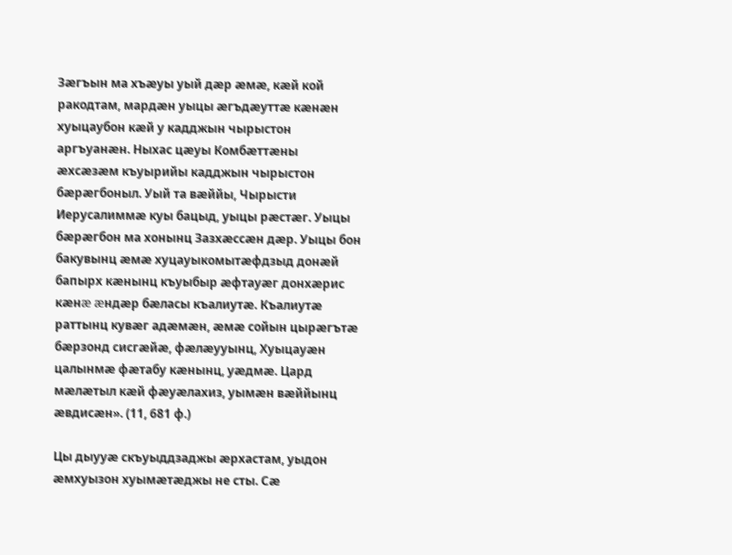Зæгъын ма хъæуы уый дæр æмæ, кæй кой ракодтам, мардæн уыцы æгъдæуттæ кæнæн хуыцаубон кæй у кадджын чырыстон аргъуанæн. Ныхас цæуы Комбæттæны æхсæзæм къуырийы кадджын чырыстон бæрæгбоныл. Уый та вæййы, Чырысти Иерусалиммæ куы бацыд, уыцы рæстæг. Уыцы бæрæгбон ма хонынц Зазхæссæн дæр. Уыцы бон бакувынц æмæ хуцауыкомытæфдзыд донæй бапырх кæнынц къуыбыр æфтауæг донхæрис кæнæ æндæр бæласы къалиутæ. Къалиутæ раттынц кувæг адæмæн, æмæ сойын цырæгътæ бæрзонд сисгæйæ, фæлæууынц, Хуыцауæн цалынмæ фæтабу кæнынц, уæдмæ. Цард мæлæтыл кæй фæуæлахиз, уымæн вæййынц æвдисæн». (11, 681 ф.)

Цы дыууæ скъуыддзаджы æрхастам, уыдон æмхуызон хуымæтæджы не сты. Сæ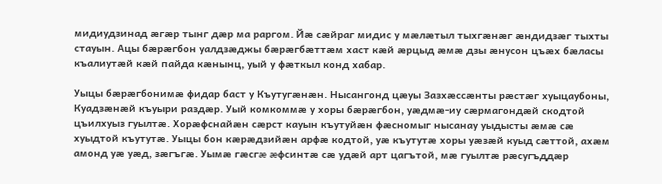мидиудзинад æгæр тынг дæр ма раргом. Йæ сæйраг мидис у мæлæтыл тыхгæнæг æндидзæг тыхты стауын. Ацы бæрæгбон уалдзæджы бæрæгбæттæм хаст кæй æрцыд æмæ дзы æнусон цъæх бæласы къалиутæй кæй пайда кæнынц, уый у фæткыл конд хабар.

Уыцы бæрæгбонимæ фидар баст у Къутугæнæн. Нысангонд цæуы Зазхæссæнты рæстæг хуыцаубоны, Куадзæнæй къуыри раздæр. Уый комкоммæ у хоры бæрæгбон, уæдмæ-иу сæрмагондæй скодтой цъилхуыз гуылтæ. Хорæфснайæн сæрст кауын къутуйæн фæсномыг нысанау уыдысты æмæ сæ хуыдтой къутутæ. Уыцы бон кæрæдзийæн арфæ кодтой, уæ къутутæ хоры уæзæй куыд сæттой, ахæм амонд уæ уæд, зæгъгæ. Уымæ гæсгæ æфсинтæ сæ удæй арт цагътой, мæ гуылтæ рæсугъддæр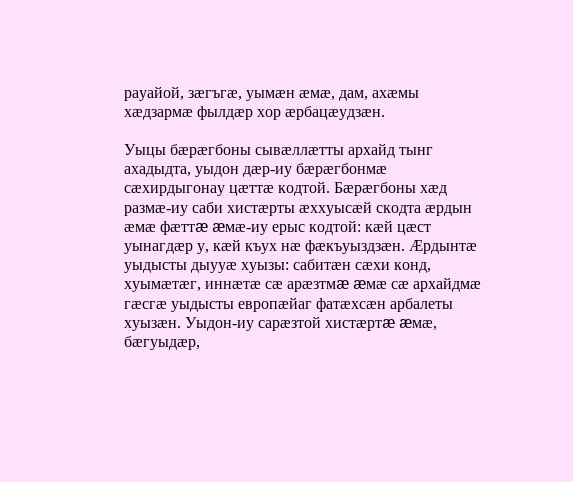рауайой, зæгъгæ, уымæн æмæ, дам, ахæмы хæдзармæ фылдæр хор æрбацæудзæн.

Уыцы бæрæгбоны сывæллæтты архайд тынг ахадыдта, уыдон дæр-иу бæрæгбонмæ сæхирдыгонау цæттæ кодтой. Бæрæгбоны хæд размæ-иу саби хистæрты æххуысæй скодта æрдын æмæ фæттæ æмæ-иу ерыс кодтой: кæй цæст уынагдæр у, кæй къух нæ фæкъуыздзæн. Æрдынтæ уыдысты дыууæ хуызы: сабитæн сæхи конд, хуымæтæг, иннæтæ сæ арæзтмæ æмæ сæ архайдмæ гæсгæ уыдысты европæйаг фатæхсæн арбалеты хуызæн. Уыдон-иу сарæзтой хистæртæ æмæ, бæгуыдæр,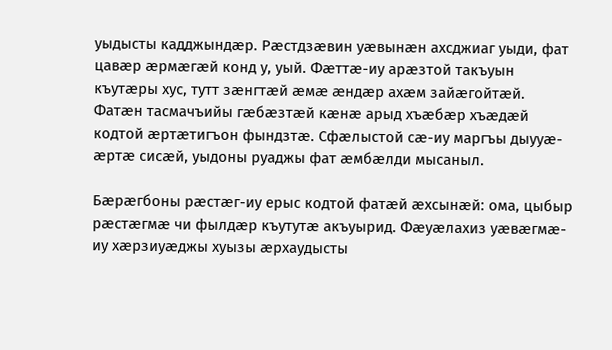уыдысты кадджындæр. Рæстдзæвин уæвынæн ахсджиаг уыди, фат цавæр æрмæгæй конд у, уый. Фæттæ-иу арæзтой такъуын къутæры хус, тутт зæнгтæй æмæ æндæр ахæм зайæгойтæй. Фатæн тасмачъийы гæбæзтæй кæнæ арыд хъæбæр хъæдæй кодтой æртæтигъон фындзтæ. Сфæлыстой сæ-иу маргъы дыууæ-æртæ сисæй, уыдоны руаджы фат æмбæлди мысаныл.

Бæрæгбоны рæстæг-иу ерыс кодтой фатæй æхсынæй: ома, цыбыр рæстæгмæ чи фылдæр къутутæ акъуырид. Фæуæлахиз уæвæгмæ-иу хæрзиуæджы хуызы æрхаудысты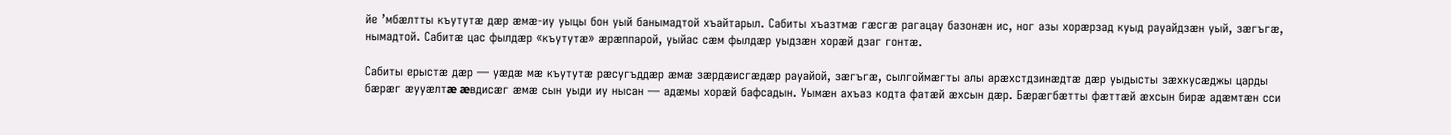йе ’мбæлтты къутутæ дæр æмæ-иу уыцы бон уый банымадтой хъайтарыл. Сабиты хъазтмæ гæсгæ рагацау базонæн ис, ног азы хорæрзад куыд рауайдзæн уый, зæгъгæ, нымадтой. Сабитæ цас фылдæр «къутутæ» æрæппарой, уыйас сæм фылдæр уыдзæн хорæй дзаг гонтæ.

Сабиты ерыстæ дæр — уæдæ мæ къутутæ рæсугъддæр æмæ зæрдæисгæдæр рауайой, зæгъгæ, сылгоймæгты алы арæхстдзинæдтæ дæр уыдысты зæхкусæджы царды бæрæг æууæлтæ æвдисæг æмæ сын уыди иу нысан — адæмы хорæй бафсадын. Уымæн ахъаз кодта фатæй æхсын дæр. Бæрæгбæтты фæттæй æхсын бирæ адæмтæн сси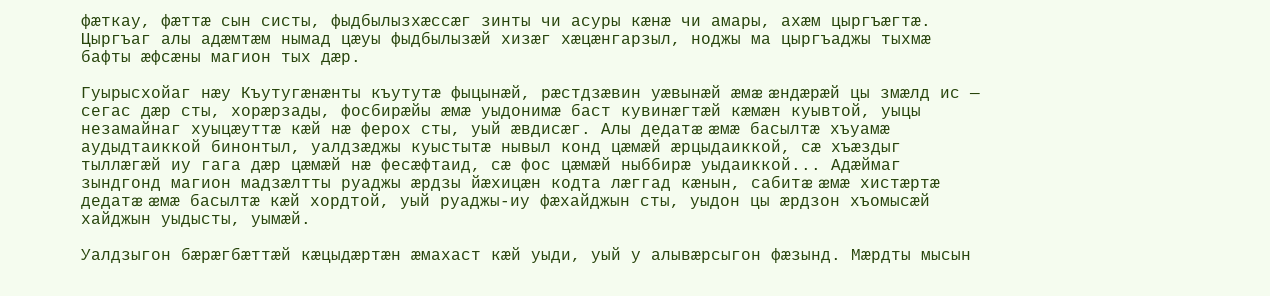фæткау, фæттæ сын систы, фыдбылызхæссæг зинты чи асуры кæнæ чи амары, ахæм цыргъæгтæ. Цыргъаг алы адæмтæм нымад цæуы фыдбылызæй хизæг хæцæнгарзыл, ноджы ма цыргъаджы тыхмæ бафты æфсæны магион тых дæр.

Гуырысхойаг нæу Къутугæнæнты къутутæ фыцынæй, рæстдзæвин уæвынæй æмæ æндæрæй цы змæлд ис — сегас дæр сты, хорæрзады, фосбирæйы æмæ уыдонимæ баст кувинæгтæй кæмæн куывтой, уыцы незамайнаг хуыцæуттæ кæй нæ ферох сты, уый æвдисæг. Алы дедатæ æмæ басылтæ хъуамæ аудыдтаиккой бинонтыл, уалдзæджы куыстытæ нывыл конд цæмæй æрцыдаиккой, сæ хъæздыг тыллæгæй иу гага дæр цæмæй нæ фесæфтаид, сæ фос цæмæй ныббирæ уыдаиккой... Адæймаг зындгонд магион мадзæлтты руаджы æрдзы йæхицæн кодта лæггад кæнын, сабитæ æмæ хистæртæ дедатæ æмæ басылтæ кæй хордтой, уый руаджы-иу фæхайджын сты, уыдон цы æрдзон хъомысæй хайджын уыдысты, уымæй.

Уалдзыгон бæрæгбæттæй кæцыдæртæн æмахаст кæй уыди, уый у алывæрсыгон фæзынд. Мæрдты мысын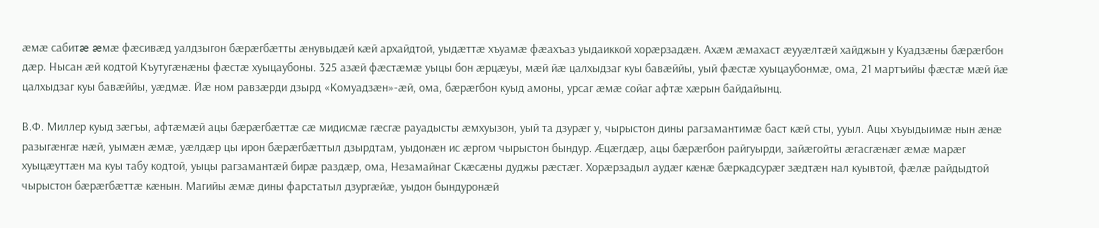æмæ сабитæ æмæ фæсивæд уалдзыгон бæрæгбæтты æнувыдæй кæй архайдтой, уыдæттæ хъуамæ фæахъаз уыдаиккой хорæрзадæн. Ахæм æмахаст æууæлтæй хайджын у Куадзæны бæрæгбон дæр. Нысан æй кодтой Къутугæнæны фæстæ хуыцаубоны. 325 азæй фæстæмæ уыцы бон æрцæуы, мæй йæ цалхыдзаг куы бавæййы, уый фæстæ хуыцаубонмæ, ома, 21 мартъийы фæстæ мæй йæ цалхыдзаг куы бавæййы, уæдмæ. Йæ ном равзæрди дзырд «Комуадзæн»-æй, ома, бæрæгбон куыд амоны, урсаг æмæ сойаг афтæ хæрын байдайынц.

В.Ф. Миллер куыд зæгъы, афтæмæй ацы бæрæгбæттæ сæ мидисмæ гæсгæ рауадысты æмхуызон, уый та дзурæг у, чырыстон дины рагзамантимæ баст кæй сты, ууыл. Ацы хъуыдыимæ нын æнæ разыгæнгæ нæй, уымæн æмæ, уæлдæр цы ирон бæрæгбæттыл дзырдтам, уыдонæн ис æргом чырыстон бындур. Æцæгдæр, ацы бæрæгбон райгуырди, зайæгойты æгасгæнæг æмæ марæг хуыцæуттæн ма куы табу кодтой, уыцы рагзамантæй бирæ раздæр, ома, Незамайнаг Скæсæны дуджы рæстæг. Хорæрзадыл аудæг кæнæ бæркадсурæг зæдтæн нал куывтой, фæлæ райдыдтой чырыстон бæрæгбæттæ кæнын. Магийы æмæ дины фарстатыл дзургæйæ, уыдон бындуронæй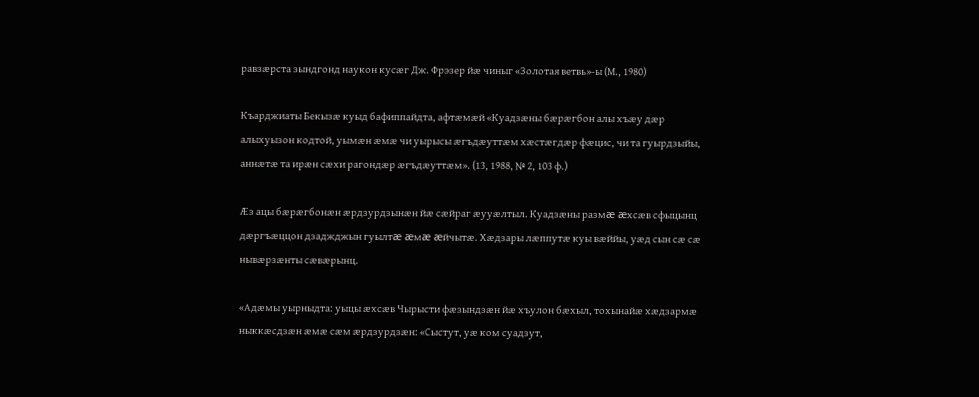равзæрста зындгонд наукон кусæг Дж. Фрэзер йæ чиныг «Золотая ветвь»-ы (М., 1980)

Къарджиаты Бекызæ куыд бафиппайдта, афтæмæй «Куадзæны бæрæгбон алы хъæу дæр алыхуызон кодтой, уымæн æмæ чи уырысы æгъдæуттæм хæстæгдæр фæцис, чи та гуырдзыйы, аннæтæ та ирæн сæхи рагондæр æгъдæуттæм». (13, 1988, № 2, 103 ф.)

Æз ацы бæрæгбонæн æрдзурдзынæн йæ сæйраг æууæлтыл. Куадзæны размæ æхсæв сфыцынц дæргъæццон дзаджджын гуылтæ æмæ æйчытæ. Хæдзары лæппутæ куы вæййы, уæд сын сæ сæ нывæрзæнты сæвæрынц.

«Адæмы уырныдта: уыцы æхсæв Чырысти фæзындзæн йæ хъулон бæхыл, тохынайæ хæдзармæ ныккæсдзæн æмæ сæм æрдзурдзæн: «Сыстут, уæ ком суадзут,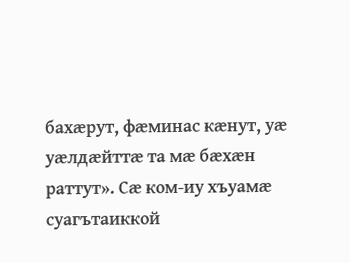бахæрут, фæминас кæнут, уæ уæлдæйттæ та мæ бæхæн раттут». Сæ ком-иу хъуамæ суагътаиккой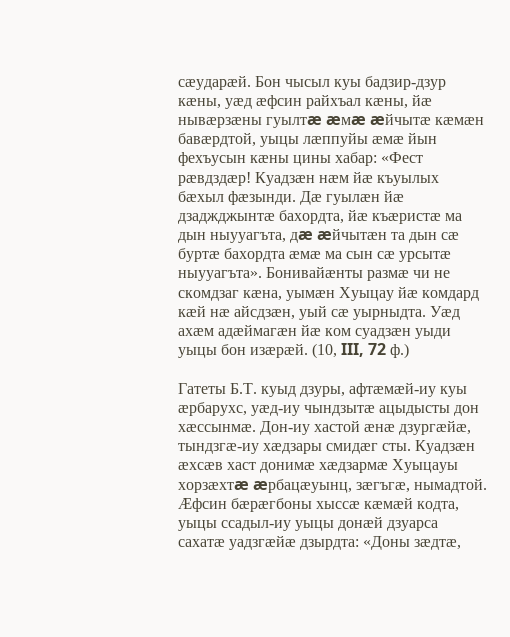сæударæй. Бон чысыл куы бадзир-дзур кæны, уæд æфсин райхъал кæны, йæ нывæрзæны гуылтæ æмæ æйчытæ кæмæн бавæрдтой, уыцы лæппуйы æмæ йын фехъусын кæны цины хабар: «Фест рæвдздæр! Куадзæн нæм йæ къуылых бæхыл фæзынди. Дæ гуылæн йæ дзаджджынтæ бахордта, йæ къæристæ ма дын ныууагъта, дæ æйчытæн та дын сæ буртæ бахордта æмæ ма сын сæ урсытæ ныууагъта». Бонивайæнты размæ чи не скомдзаг кæна, уымæн Хуыцау йæ комдард кæй нæ айсдзæн, уый сæ уырныдта. Уæд ахæм адæймагæн йæ ком суадзæн уыди уыцы бон изæрæй. (10, III, 72 ф.)

Гатеты Б.Т. куыд дзуры, афтæмæй-иу куы æрбарухс, уæд-иу чындзытæ ацыдысты дон хæссынмæ. Дон-иу хастой æнæ дзургæйæ, тындзгæ-иу хæдзары смидæг сты. Куадзæн æхсæв хаст донимæ хæдзармæ Хуыцауы хорзæхтæ æрбацæуынц, зæгъгæ, нымадтой. Æфсин бæрæгбоны хыссæ кæмæй кодта, уыцы ссадыл-иу уыцы донæй дзуарса сахатæ уадзгæйæ дзырдта: «Доны зæдтæ,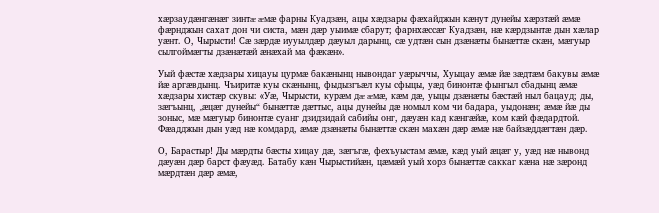хæрзаудæнгæнæг зинтæ æмæ фарны Куадзæн, ацы хæдзары фæхайджын кæнут дунейы хæрзтæй æмæ фæрнджын сахат дон чи систа, мæн дæр уыимæ сбарут; фарнхæссæг Куадзæн, нæ кæрдзынтæ дын хæлар уæнт. О, Чырысти! Сæ зæрдæ иууылдæр дæуыл дарынц, сæ удтæн сын дзæнæты бынæттæ скæн, мæгуыр сылгоймæгты дзæнæтæй æнæхай ма фæкæн».

Уый фæстæ хæдзары хицауы цурмæ бакæнынц нывондаг уæрыччы, Хуыцау æмæ йæ зæдтæм бакувы æмæ йæ аргæвдынц. Чъиритæ куы скæнынц, фыдызгъæл куы сфыцы, уæд бинонтæ фынгыл сбадынц æмæ хæдзары хистæр скувы: «Уæ, Чырысти, курæм дæ æмæ, кæм дæ, уыцы дзæнæты бæстæй ныл бацауд; ды, зæгъынц, „æцæг дунейы“ бынæттæ дæттыс, ацы дунейы дæ номыл ком чи бадара, уыдонæн; æмæ йæ ды зоныс, мæ мæгуыр бинонтæ суанг дзидзидай сабийы онг, дæуæн кад кæнгæйæ, ком кæй фæдардтой. Фæадджын дын уæд нæ комдард, æмæ дзæнæты бынæттæ скæн махæн дæр æмæ нæ байзæддæгтæн дæр.

О, Барастыр! Ды мæрдты бæсты хицау дæ, зæгъгæ, фехъуыстам æмæ, кæд уый æцæг у, уæд нæ нывонд дæуæн дæр барст фæуæд. Батабу кæн Чырыстийæн, цæмæй уый хорз бынæттæ саккаг кæна нæ зæронд мæрдтæн дæр æмæ,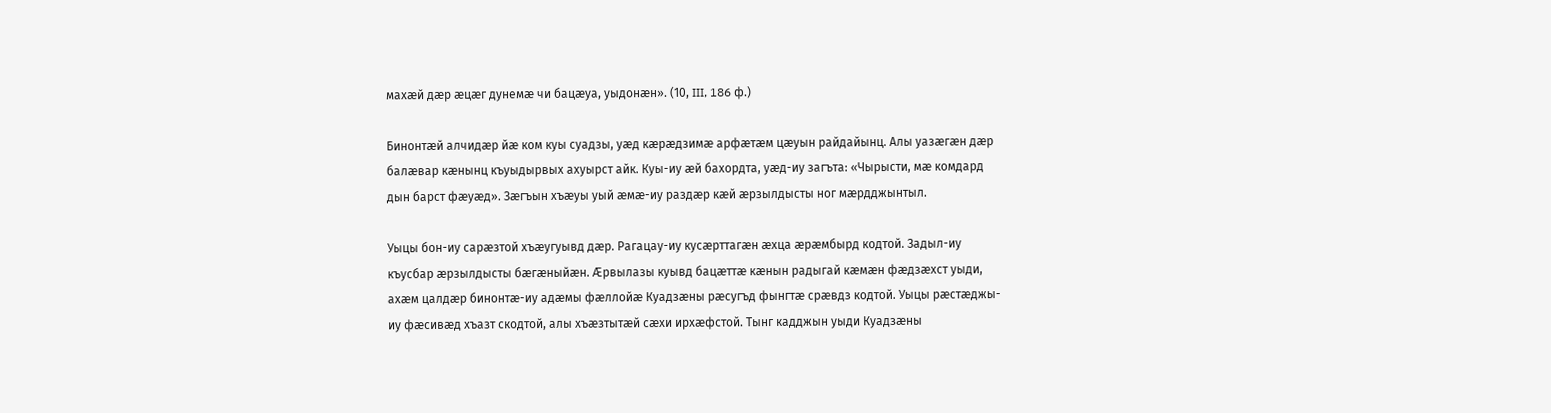махæй дæр æцæг дунемæ чи бацæуа, уыдонæн». (10, III, 186 ф.)

Бинонтæй алчидæр йæ ком куы суадзы, уæд кæрæдзимæ арфæтæм цæуын райдайынц. Алы уазæгæн дæр балæвар кæнынц къуыдырвых ахуырст айк. Куы-иу æй бахордта, уæд-иу загъта: «Чырысти, мæ комдард дын барст фæуæд». Зæгъын хъæуы уый æмæ-иу раздæр кæй æрзылдысты ног мæрдджынтыл.

Уыцы бон-иу сарæзтой хъæугуывд дæр. Рагацау-иу кусæрттагæн æхца æрæмбырд кодтой. Задыл-иу къусбар æрзылдысты бæгæныйæн. Æрвылазы куывд бацæттæ кæнын радыгай кæмæн фæдзæхст уыди, ахæм цалдæр бинонтæ-иу адæмы фæллойæ Куадзæны рæсугъд фынгтæ срæвдз кодтой. Уыцы рæстæджы-иу фæсивæд хъазт скодтой, алы хъæзтытæй сæхи ирхæфстой. Тынг кадджын уыди Куадзæны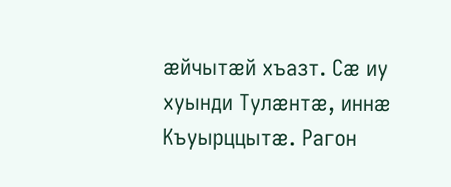æйчытæй хъазт. Сæ иу хуынди Тулæнтæ, иннæ Къуырццытæ. Рагон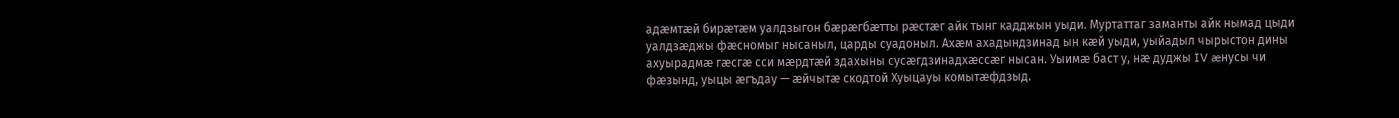адæмтæй бирæтæм уалдзыгон бæрæгбæтты рæстæг айк тынг кадджын уыди. Муртаттаг заманты айк нымад цыди уалдзæджы фæсномыг нысаныл, царды суадоныл. Ахæм ахадындзинад ын кæй уыди, уыйадыл чырыстон дины ахуырадмæ гæсгæ сси мæрдтæй здахыны сусæгдзинадхæссæг нысан. Уыимæ баст у, нæ дуджы IV æнусы чи фæзынд, уыцы æгъдау — æйчытæ скодтой Хуыцауы комытæфдзыд.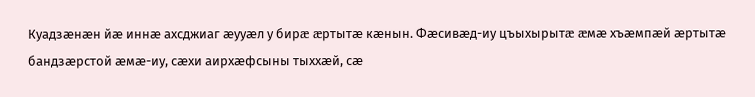Куадзæнæн йæ иннæ ахсджиаг æууæл у бирæ æртытæ кæнын. Фæсивæд-иу цъыхырытæ æмæ хъæмпæй æртытæ бандзæрстой æмæ-иу, сæхи аирхæфсыны тыххæй, сæ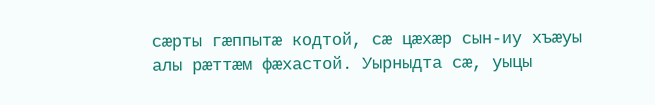сæрты гæппытæ кодтой, сæ цæхæр сын-иу хъæуы алы рæттæм фæхастой. Уырныдта сæ, уыцы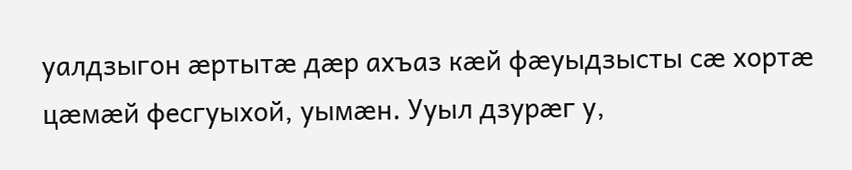уалдзыгон æртытæ дæр ахъаз кæй фæуыдзысты сæ хортæ цæмæй фесгуыхой, уымæн. Ууыл дзурæг у,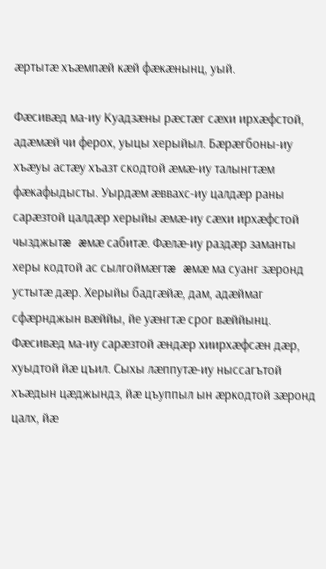æртытæ хъæмпæй кæй фæкæнынц, уый.

Фæсивæд ма-иу Куадзæны рæстæг сæхи ирхæфстой, адæмæй чи ферох, уыцы херыйыл. Бæрæгбоны-иу хъæуы астæу хъазт скодтой æмæ-иу талынгтæм фæкафыдысты. Уырдæм æввахс-иу цалдæр раны сарæзтой цалдæр херыйы æмæ-иу сæхи ирхæфстой чызджытæ æмæ сабитæ. Фæлæ-иу раздæр заманты херы кодтой ас сылгоймæгтæ æмæ ма суанг зæронд устытæ дæр. Херыйы бадгæйæ, дам, адæймаг сфæрнджын вæййы, йе уæнгтæ срог вæййынц. Фæсивæд ма-иу сарæзтой æндæр хиирхæфсæн дæр, хуыдтой йæ цъил. Сыхы лæппутæ-иу ныссагътой хъæдын цæджындз, йæ цъуппыл ын æркодтой зæронд цалх, йæ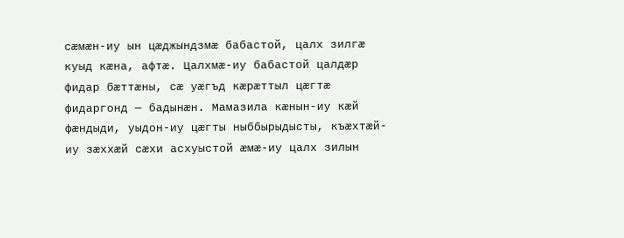сæмæн-иу ын цæджындзмæ бабастой, цалх зилгæ куыд кæна, афтæ. Цалхмæ-иу бабастой цалдæр фидар бæттæны, сæ уæгъд кæрæттыл цæгтæ фидаргонд — бадынæн. Мамазила кæнын-иу кæй фæндыди, уыдон-иу цæгты ныббырыдысты, къæхтæй-иу зæххæй сæхи асхуыстой æмæ-иу цалх зилын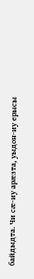байдыдта. Чи сæ-иу арæзта, уыдон-иу ерысы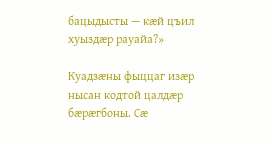бацыдысты — кæй цъил хуыздæр рауайа?»

Куадзæны фыццаг изæр нысан кодтой цалдæр бæрæгбоны. Сæ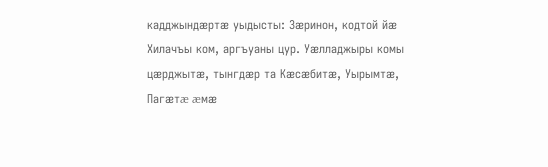кадджындæртæ уыдысты: Зæринон, кодтой йæ Хилачъы ком, аргъуаны цур. Уæлладжыры комы цæрджытæ, тынгдæр та Кæсæбитæ, Уырымтæ, Пагæтæ æмæ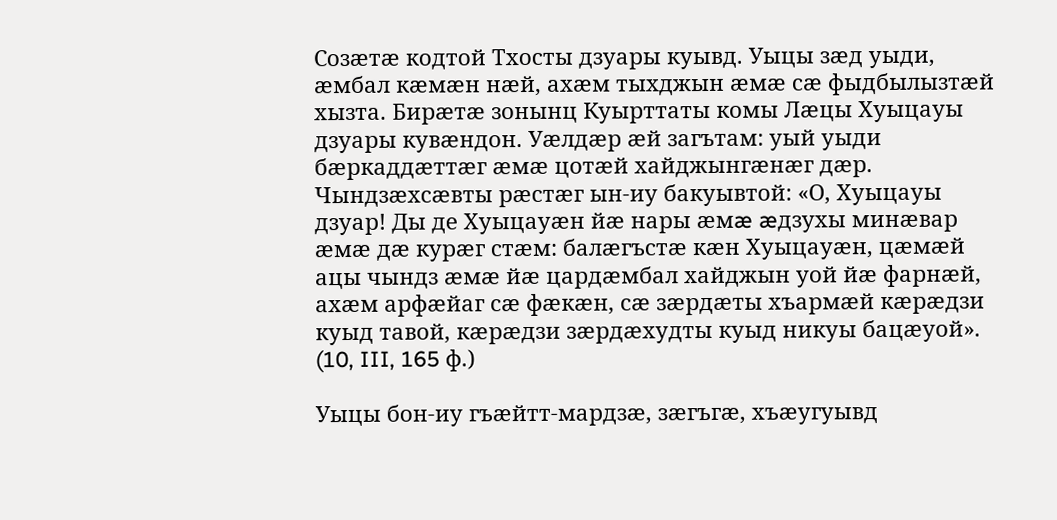Созæтæ кодтой Тхосты дзуары куывд. Уыцы зæд уыди, æмбал кæмæн нæй, ахæм тыхджын æмæ сæ фыдбылызтæй хызта. Бирæтæ зонынц Куырттаты комы Лæцы Хуыцауы дзуары кувæндон. Уæлдæр æй загътам: уый уыди бæркаддæттæг æмæ цотæй хайджынгæнæг дæр. Чындзæхсæвты рæстæг ын-иу бакуывтой: «О, Хуыцауы дзуар! Ды де Хуыцауæн йæ нары æмæ æдзухы минæвар æмæ дæ курæг стæм: балæгъстæ кæн Хуыцауæн, цæмæй ацы чындз æмæ йæ цардæмбал хайджын уой йæ фарнæй, ахæм арфæйаг сæ фæкæн, сæ зæрдæты хъармæй кæрæдзи куыд тавой, кæрæдзи зæрдæхудты куыд никуы бацæуой». (10, III, 165 ф.)

Уыцы бон-иу гъæйтт-мардзæ, зæгъгæ, хъæугуывд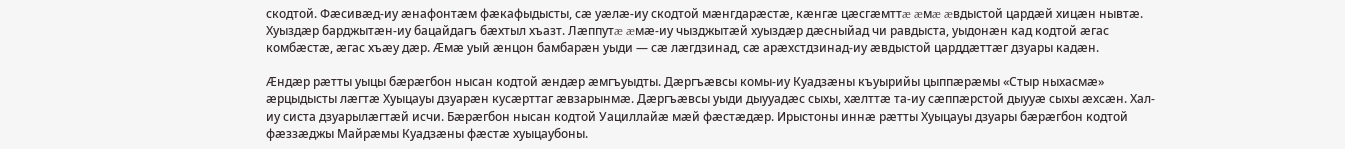скодтой. Фæсивæд-иу æнафонтæм фæкафыдысты, сæ уæлæ-иу скодтой мæнгдарæстæ, кæнгæ цæсгæмттæ æмæ æвдыстой цардæй хицæн нывтæ. Хуыздæр барджытæн-иу бацайдагъ бæхтыл хъазт. Лæппутæ æмæ-иу чызджытæй хуыздæр дæсныйад чи равдыста, уыдонæн кад кодтой æгас комбæстæ, æгас хъæу дæр. Æмæ уый æнцон бамбарæн уыди — сæ лæгдзинад, сæ арæхстдзинад-иу æвдыстой царддæттæг дзуары кадæн.

Æндæр рæтты уыцы бæрæгбон нысан кодтой æндæр æмгъуыдты. Дæргъæвсы комы-иу Куадзæны къуырийы цыппæрæмы «Стыр ныхасмæ» æрцыдысты лæгтæ Хуыцауы дзуарæн кусæрттаг æвзарынмæ. Дæргъæвсы уыди дыууадæс сыхы, хæлттæ та-иу сæппæрстой дыууæ сыхы æхсæн. Хал-иу систа дзуарылæгтæй исчи. Бæрæгбон нысан кодтой Уациллайæ мæй фæстæдæр. Ирыстоны иннæ рæтты Хуыцауы дзуары бæрæгбон кодтой фæззæджы Майрæмы Куадзæны фæстæ хуыцаубоны.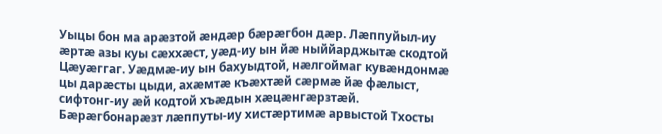Уыцы бон ма арæзтой æндæр бæрæгбон дæр. Лæппуйыл-иу æртæ азы куы сæххæст, уæд-иу ын йæ ныййарджытæ скодтой Цæуæггаг. Уæдмæ-иу ын бахуыдтой, нæлгоймаг кувæндонмæ цы дарæсты цыди, ахæмтæ къæхтæй сæрмæ йæ фæлыст, сифтонг-иу æй кодтой хъæдын хæцæнгæрзтæй. Бæрæгбонарæзт лæппуты-иу хистæртимæ арвыстой Тхосты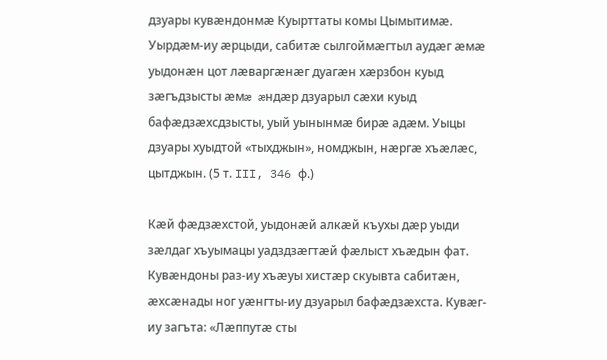дзуары кувæндонмæ Куырттаты комы Цымытимæ. Уырдæм-иу æрцыди, сабитæ сылгоймæгтыл аудæг æмæ уыдонæн цот лæваргæнæг дуагæн хæрзбон куыд зæгъдзысты æмæ æндæр дзуарыл сæхи куыд бафæдзæхсдзысты, уый уынынмæ бирæ адæм. Уыцы дзуары хуыдтой «тыхджын», номджын, нæргæ хъæлæс, цытджын. (5 т. III, 346 ф.)

Кæй фæдзæхстой, уыдонæй алкæй къухы дæр уыди зæлдаг хъуымацы уадздзæгтæй фæлыст хъæдын фат. Кувæндоны раз-иу хъæуы хистæр скуывта сабитæн, æхсæнады ног уæнгты-иу дзуарыл бафæдзæхста. Кувæг-иу загъта: «Лæппутæ сты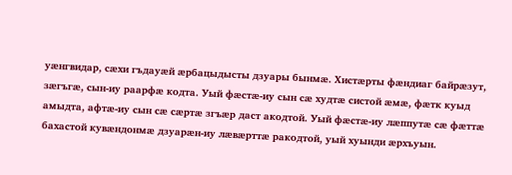уæнгвидар, сæхи гъдауæй æрбацыдысты дзуары бынмæ. Хистæрты фæндиаг байрæзут, зæгъгæ, сын-иу раарфæ кодта. Уый фæстæ-иу сын сæ худтæ систой æмæ, фæтк куыд амыдта, афтæ-иу сын сæ сæртæ згъæр даст акодтой. Уый фæстæ-иу лæппутæ сæ фæттæ бахастой кувæндонмæ дзуарæн-иу лæвæрттæ ракодтой, уый хуынди æрхъуын.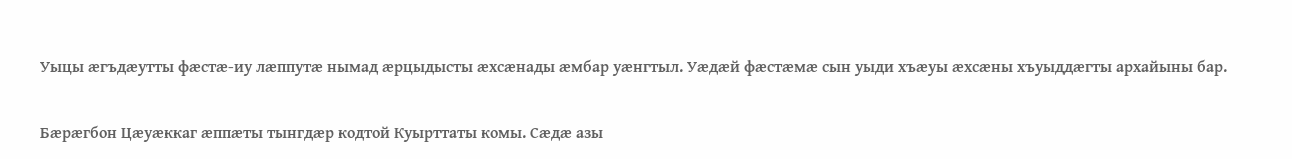Уыцы æгъдæутты фæстæ-иу лæппутæ нымад æрцыдысты æхсæнады æмбар уæнгтыл. Уæдæй фæстæмæ сын уыди хъæуы æхсæны хъуыддæгты архайыны бар.

Бæрæгбон Цæуæккаг æппæты тынгдæр кодтой Куырттаты комы. Сæдæ азы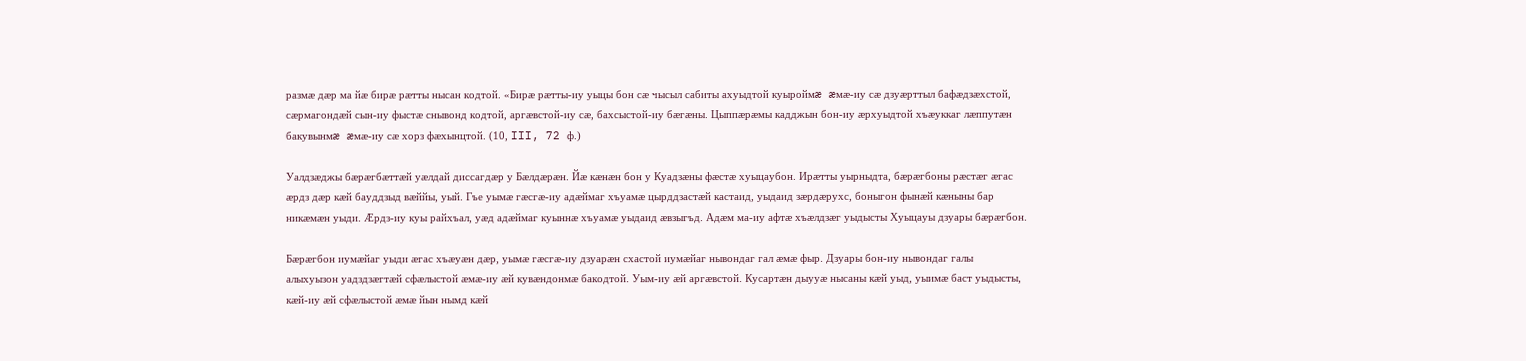размæ дæр ма йæ бирæ рæтты нысан кодтой. «Бирæ рæтты-иу уыцы бон сæ чысыл сабиты ахуыдтой куыроймæ æмæ-иу сæ дзуæрттыл бафæдзæхстой, сæрмагондæй сын-иу фыстæ снывонд кодтой, аргæвстой-иу сæ, бахсыстой-иу бæгæны. Цыппæрæмы кадджын бон-иу æрхуыдтой хъæуккаг лæппутæн бакувынмæ æмæ-иу сæ хорз фæхынцтой. (10, III, 72 ф.)

Уалдзæджы бæрæгбæттæй уæлдай диссагдæр у Бæлдæрæн. Йæ кæнæн бон у Куадзæны фæстæ хуыцаубон. Ирæтты уырныдта, бæрæгбоны рæстæг æгас æрдз дæр кæй бауддзыд вæййы, уый. Гъе уымæ гæсгæ-иу адæймаг хъуамæ цырддзастæй кастаид, уыдаид зæрдæрухс, боныгон фынæй кæныны бар никæмæн уыди. Æрдз-иу куы райхъал, уæд адæймаг куыннæ хъуамæ уыдаид æвзыгъд. Адæм ма-иу афтæ хъæлдзæг уыдысты Хуыцауы дзуары бæрæгбон.

Бæрæгбон иумæйаг уыди æгас хъæуæн дæр, уымæ гæсгæ-иу дзуарæн схастой иумæйаг нывондаг гал æмæ фыр. Дзуары бон-иу нывондаг галы алыхуызон уадздзæгтæй сфæлыстой æмæ-иу æй кувæндонмæ бакодтой. Уым-иу æй аргæвстой. Кусартæн дыууæ нысаны кæй уыд, уыимæ баст уыдысты, кæй-иу æй сфæлыстой æмæ йын нымд кæй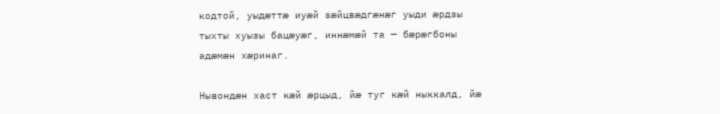кодтой, уыдæттæ иуæй зæйцвæдгæнæг уыди æрдзы тыхты хуызы бацæуæг, иннæмæй та — бæрæгбоны адæмæн хæринаг.

Нывондæн хаст кæй æрцыд, йæ туг кæй ныккалд, йæ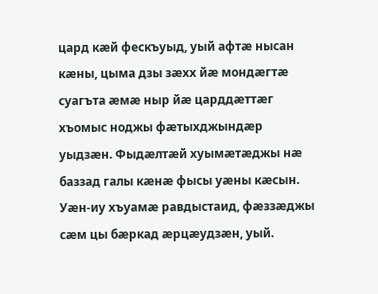цард кæй фескъуыд, уый афтæ нысан кæны, цыма дзы зæхх йæ мондæгтæ суагъта æмæ ныр йæ царддæттæг хъомыс ноджы фæтыхджындæр уыдзæн. Фыдæлтæй хуымæтæджы нæ баззад галы кæнæ фысы уæны кæсын. Уæн-иу хъуамæ равдыстаид, фæззæджы сæм цы бæркад æрцæудзæн, уый.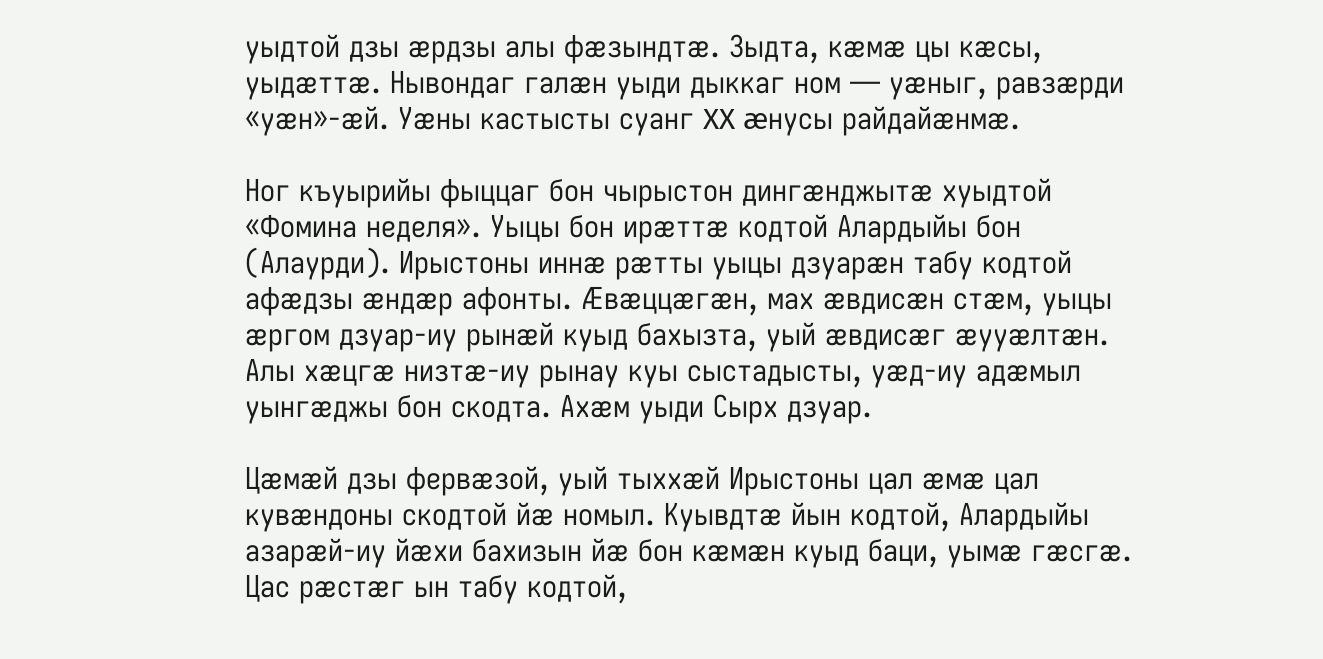уыдтой дзы æрдзы алы фæзындтæ. Зыдта, кæмæ цы кæсы, уыдæттæ. Нывондаг галæн уыди дыккаг ном — уæныг, равзæрди «уæн»-æй. Уæны кастысты суанг XX æнусы райдайæнмæ.

Ног къуырийы фыццаг бон чырыстон дингæнджытæ хуыдтой «Фомина неделя». Уыцы бон ирæттæ кодтой Алардыйы бон (Алаурди). Ирыстоны иннæ рæтты уыцы дзуарæн табу кодтой афæдзы æндæр афонты. Æвæццæгæн, мах æвдисæн стæм, уыцы æргом дзуар-иу рынæй куыд бахызта, уый æвдисæг æууæлтæн. Алы хæцгæ низтæ-иу рынау куы сыстадысты, уæд-иу адæмыл уынгæджы бон скодта. Ахæм уыди Сырх дзуар.

Цæмæй дзы фервæзой, уый тыххæй Ирыстоны цал æмæ цал кувæндоны скодтой йæ номыл. Куывдтæ йын кодтой, Алардыйы азарæй-иу йæхи бахизын йæ бон кæмæн куыд баци, уымæ гæсгæ. Цас рæстæг ын табу кодтой,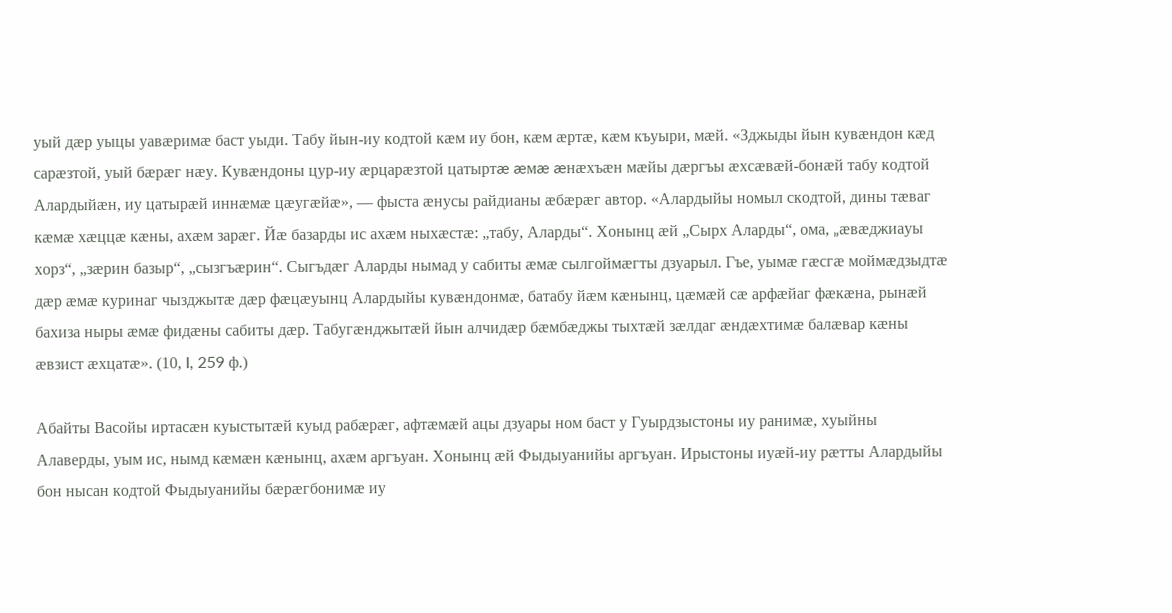уый дæр уыцы уавæримæ баст уыди. Табу йын-иу кодтой кæм иу бон, кæм æртæ, кæм къуыри, мæй. «Зджыды йын кувæндон кæд сарæзтой, уый бæрæг нæу. Кувæндоны цур-иу æрцарæзтой цатыртæ æмæ æнæхъæн мæйы дæргъы æхсæвæй-бонæй табу кодтой Алардыйæн, иу цатырæй иннæмæ цæугæйæ», — фыста æнусы райдианы æбæрæг автор. «Алардыйы номыл скодтой, дины тæваг кæмæ хæццæ кæны, ахæм зарæг. Йæ базарды ис ахæм ныхæстæ: „табу, Аларды“. Хонынц æй „Сырх Аларды“, ома, „æвæджиауы хорз“, „зæрин базыр“, „сызгъæрин“. Сыгъдæг Аларды нымад у сабиты æмæ сылгоймæгты дзуарыл. Гъе, уымæ гæсгæ моймæдзыдтæ дæр æмæ куринаг чызджытæ дæр фæцæуынц Алардыйы кувæндонмæ, батабу йæм кæнынц, цæмæй сæ арфæйаг фæкæна, рынæй бахиза ныры æмæ фидæны сабиты дæр. Табугæнджытæй йын алчидæр бæмбæджы тыхтæй зæлдаг æндæхтимæ балæвар кæны æвзист æхцатæ». (10, I, 259 ф.)

Абайты Васойы иртасæн куыстытæй куыд рабæрæг, афтæмæй ацы дзуары ном баст у Гуырдзыстоны иу ранимæ, хуыйны Алаверды, уым ис, нымд кæмæн кæнынц, ахæм аргъуан. Хонынц æй Фыдыуанийы аргъуан. Ирыстоны иуæй-иу рæтты Алардыйы бон нысан кодтой Фыдыуанийы бæрæгбонимæ иу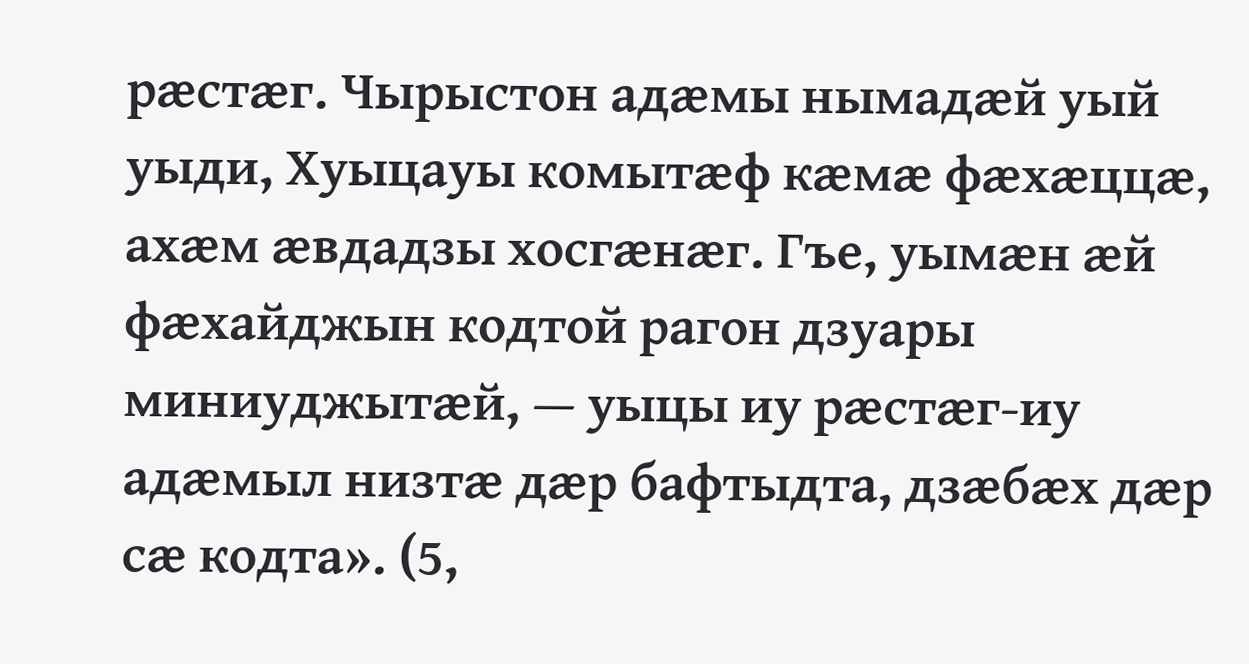рæстæг. Чырыстон адæмы нымадæй уый уыди, Хуыцауы комытæф кæмæ фæхæццæ, ахæм æвдадзы хосгæнæг. Гъе, уымæн æй фæхайджын кодтой рагон дзуары миниуджытæй, — уыцы иу рæстæг-иу адæмыл низтæ дæр бафтыдта, дзæбæх дæр сæ кодта». (5,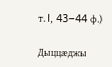т. I, 43–44 ф.)

Дыццæджы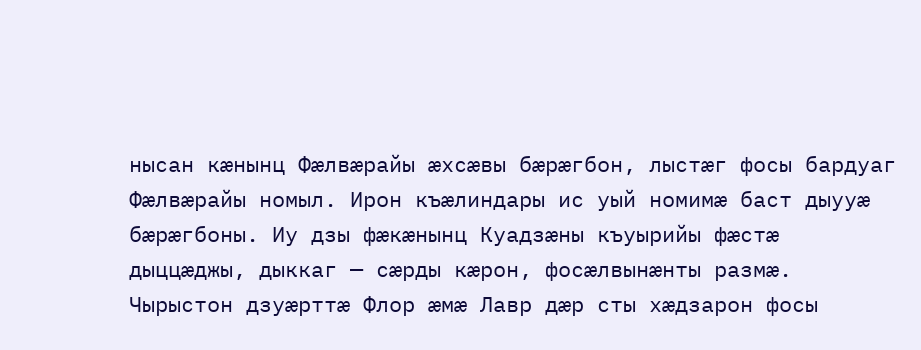нысан кæнынц Фæлвæрайы æхсæвы бæрæгбон, лыстæг фосы бардуаг Фæлвæрайы номыл. Ирон къæлиндары ис уый номимæ баст дыууæ бæрæгбоны. Иу дзы фæкæнынц Куадзæны къуырийы фæстæ дыццæджы, дыккаг — сæрды кæрон, фосæлвынæнты размæ. Чырыстон дзуæрттæ Флор æмæ Лавр дæр сты хæдзарон фосы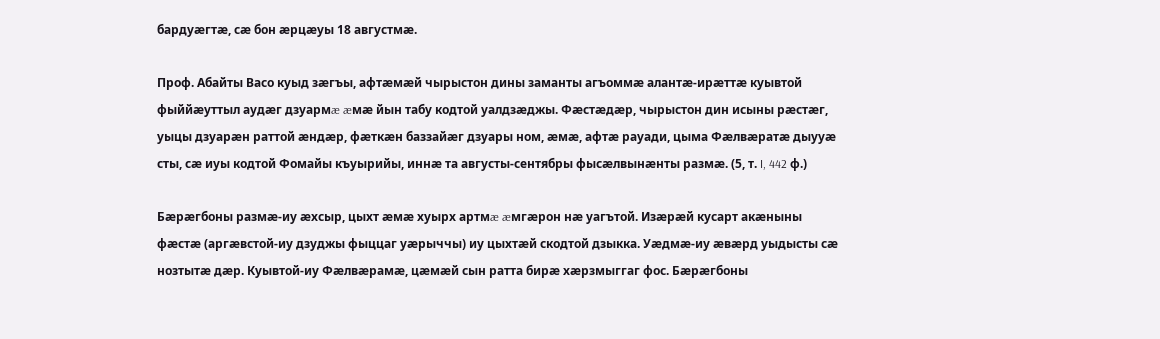бардуæгтæ, сæ бон æрцæуы 18 августмæ.

Проф. Абайты Васо куыд зæгъы, афтæмæй чырыстон дины заманты агъоммæ алантæ-ирæттæ куывтой фыййæуттыл аудæг дзуармæ æмæ йын табу кодтой уалдзæджы. Фæстæдæр, чырыстон дин исыны рæстæг, уыцы дзуарæн раттой æндæр, фæткæн баззайæг дзуары ном, æмæ, афтæ рауади, цыма Фæлвæратæ дыууæ сты, сæ иуы кодтой Фомайы къуырийы, иннæ та августы-сентябры фысæлвынæнты размæ. (5, т. I, 442 ф.)

Бæрæгбоны размæ-иу æхсыр, цыхт æмæ хуырх артмæ æмгæрон нæ уагътой. Изæрæй кусарт акæныны фæстæ (аргæвстой-иу дзуджы фыццаг уæрыччы) иу цыхтæй скодтой дзыкка. Уæдмæ-иу æвæрд уыдысты сæ нозтытæ дæр. Куывтой-иу Фæлвæрамæ, цæмæй сын ратта бирæ хæрзмыггаг фос. Бæрæгбоны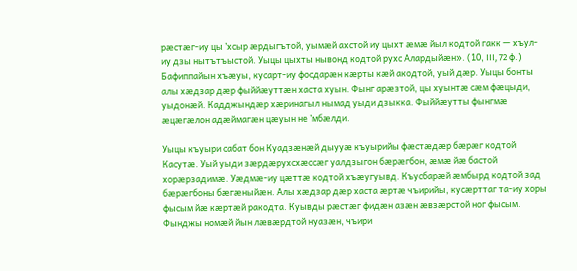рæстæг-иу цы ’хсыр æрдыгътой, уымæй ахстой иу цыхт æмæ йыл кодтой гакк — хъул-иу дзы нытътъыстой. Уыцы цыхты нывонд кодтой рухс Алардыйæн». (10, III, 72 ф.) Бафиппайын хъæуы, кусарт-иу фосдарæн кæрты кæй акодтой, уый дæр. Уыцы бонты алы хæдзар дæр фыййæуттæн хаста хуын. Фынг арæзтой, цы хуынтæ сæм фæцыди, уыдонæй. Кадджындæр хæринагыл нымад уыди дзыкка. Фыййæутты фынгмæ æцæгæлон адæймагæн цæуын не ’мбæлди.

Уыцы къуыри сабат бон Куадзæнæй дыууæ къуырийы фæстæдæр бæрæг кодтой Касутæ. Уый уыди зæрдæрухсхæссæг уалдзыгон бæрæгбон, æмæ йæ бастой хорæрзадимæ. Уæдмæ-иу цæттæ кодтой хъæугуывд. Къусбарæй æмбырд кодтой зад бæрæгбоны бæгæныйæн. Алы хæдзар дæр хаста æртæ чъирийы, кусæрттаг та-иу хоры фысым йæ кæртæй ракодта. Куывды рæстæг фидæн азæн æвзæрстой ног фысым. Фынджы номæй йын лæвæрдтой нуазæн, чъири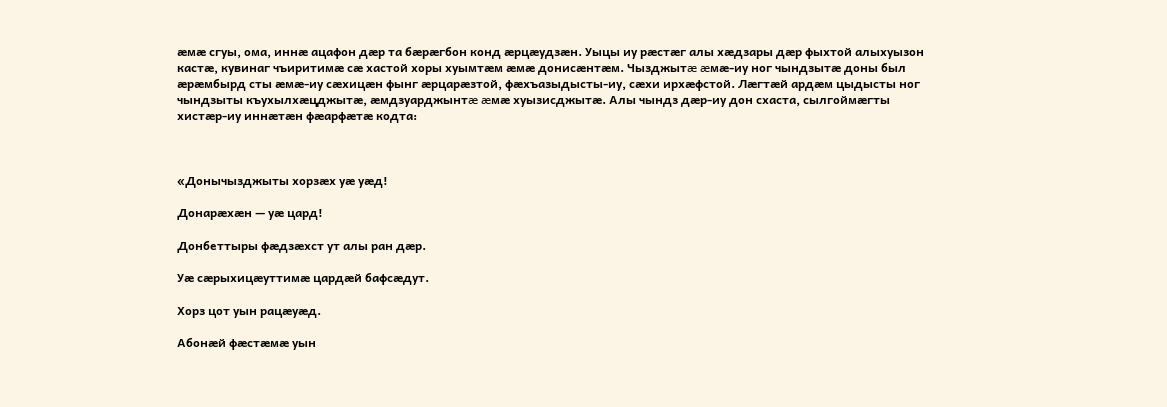æмæ сгуы, ома, иннæ ацафон дæр та бæрæгбон конд æрцæудзæн. Уыцы иу рæстæг алы хæдзары дæр фыхтой алыхуызон кастæ, кувинаг чъиритимæ сæ хастой хоры хуымтæм æмæ донисæнтæм. Чызджытæ æмæ-иу ног чындзытæ доны был æрæмбырд сты æмæ-иу сæхицæн фынг æрцарæзтой, фæхъазыдысты-иу, сæхи ирхæфстой. Лæгтæй ардæм цыдысты ног чындзыты къухылхæцджытæ, æмдзуарджынтæ æмæ хуызисджытæ. Алы чындз дæр-иу дон схаста, сылгоймæгты хистæр-иу иннæтæн фæарфæтæ кодта:



«Донычызджыты хорзæх уæ уæд!

Донарæхæн — уæ цард!

Донбеттыры фæдзæхст ут алы ран дæр.

Уæ сæрыхицæуттимæ цардæй бафсæдут.

Хорз цот уын рацæуæд.

Абонæй фæстæмæ уын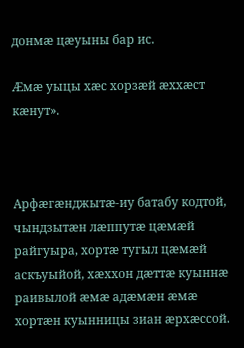донмæ цæуыны бар ис.

Æмæ уыцы хæс хорзæй æххæст кæнут».



Арфæгæнджытæ-иу батабу кодтой, чындзытæн лæппутæ цæмæй райгуыра, хортæ тугыл цæмæй аскъуыйой, хæххон дæттæ куыннæ раивылой æмæ адæмæн æмæ хортæн куынницы зиан æрхæссой.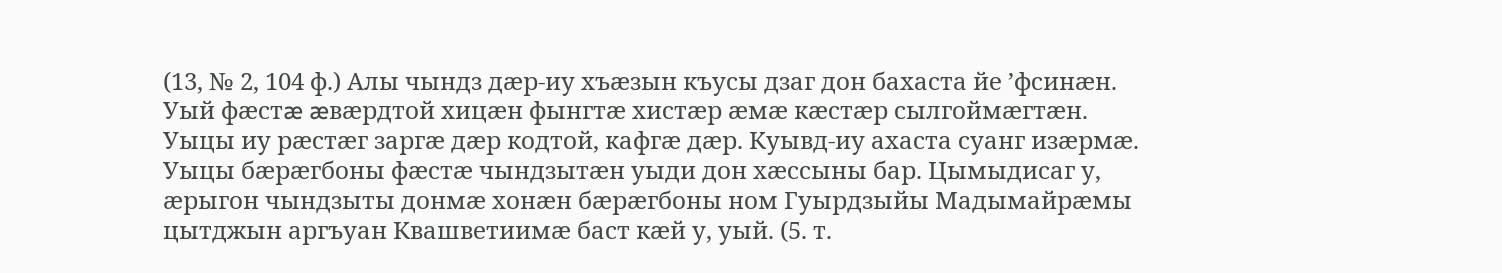(13, № 2, 104 ф.) Алы чындз дæр-иу хъæзын къусы дзаг дон бахаста йе ’фсинæн. Уый фæстæ æвæрдтой хицæн фынгтæ хистæр æмæ кæстæр сылгоймæгтæн. Уыцы иу рæстæг заргæ дæр кодтой, кафгæ дæр. Куывд-иу ахаста суанг изæрмæ. Уыцы бæрæгбоны фæстæ чындзытæн уыди дон хæссыны бар. Цымыдисаг у, æрыгон чындзыты донмæ хонæн бæрæгбоны ном Гуырдзыйы Мадымайрæмы цытджын аргъуан Квашветиимæ баст кæй у, уый. (5. т.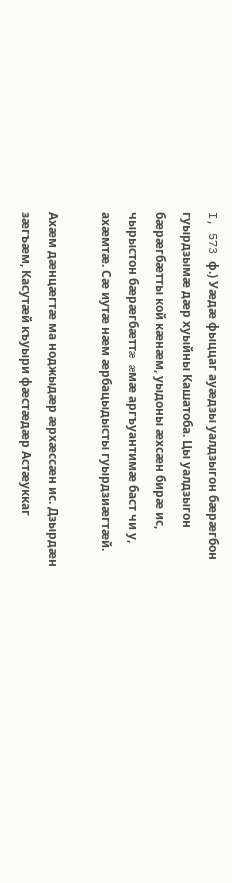I, 573 ф.) Уæдæ фыццаг ауæдзы уалдзыгон бæрæгбон гуырдзымæ дæр хуыйны Кашатоба. Цы уалдзыгон бæрæгбæтты кой кæнæм, уыдоны æхсæн бирæ ис, чырыстон бæрæгбæттæ æмæ аргъуантимæ баст чи у, ахæмтæ. Сæ иутæ нæм æрбацыдысты гуырдзиæгтæй.

Ахæм дæнцæгтæ ма ноджыдæр æрхæссæн ис. Дзырдæн зæгъæм, Касутæй къуыри фæстæдæр Астæуккаг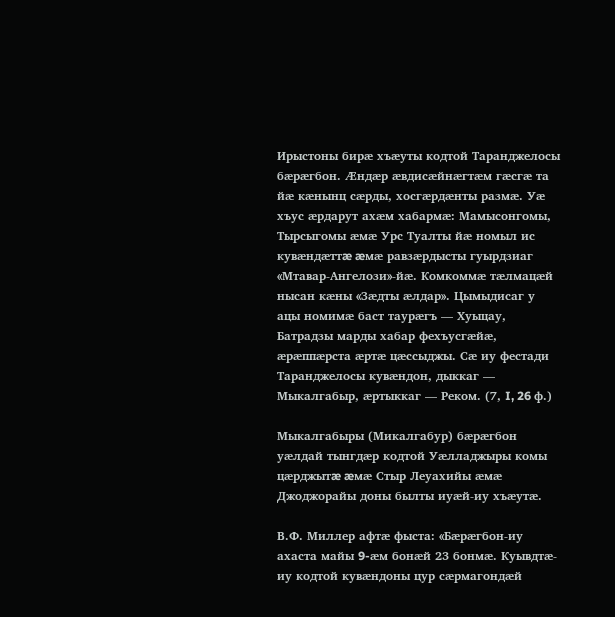Ирыстоны бирæ хъæуты кодтой Таранджелосы бæрæгбон. Æндæр æвдисæйнæгтæм гæсгæ та йæ кæнынц сæрды, хосгæрдæнты размæ. Уæ хъус æрдарут ахæм хабармæ: Мамысонгомы, Тырсыгомы æмæ Урс Туалты йæ номыл ис кувæндæттæ æмæ равзæрдысты гуырдзиаг «Мтавар-Ангелози»-йæ. Комкоммæ тæлмацæй нысан кæны «Зæдты æлдар». Цымыдисаг у ацы номимæ баст таурæгъ — Хуыцау, Батрадзы марды хабар фехъусгæйæ, æрæппæрста æртæ цæссыджы. Сæ иу фестади Таранджелосы кувæндон, дыккаг — Мыкалгабыр, æртыккаг — Реком. (7, I, 26 ф.)

Мыкалгабыры (Микалгабур) бæрæгбон уæлдай тынгдæр кодтой Уæлладжыры комы цæрджытæ æмæ Стыр Леуахийы æмæ Джоджорайы доны былты иуæй-иу хъæутæ.

В.Ф. Миллер афтæ фыста: «Бæрæгбон-иу ахаста майы 9-æм бонæй 23 бонмæ. Куывдтæ-иу кодтой кувæндоны цур сæрмагондæй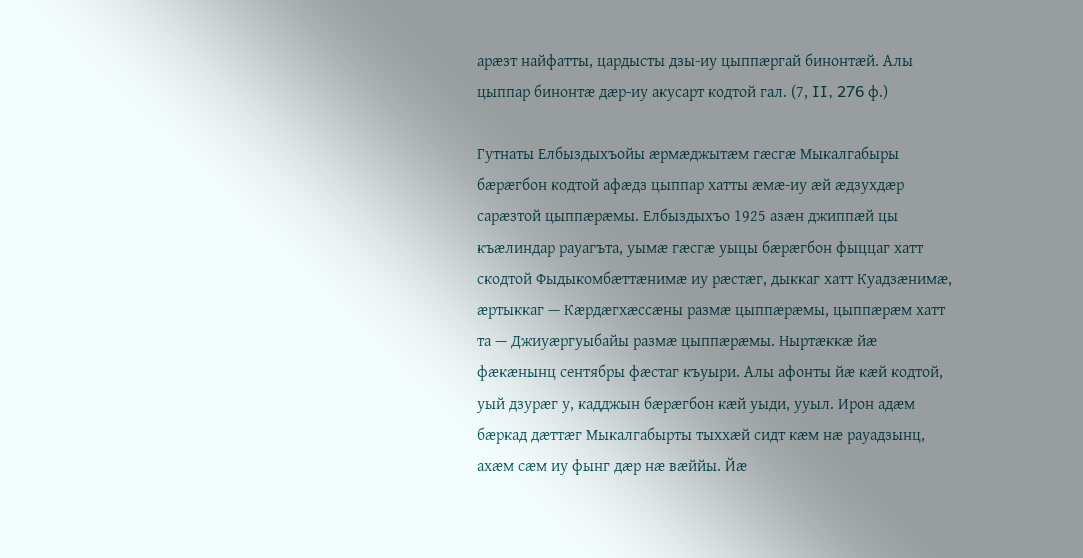арæзт найфатты, цардысты дзы-иу цыппæргай бинонтæй. Алы цыппар бинонтæ дæр-иу акусарт кодтой гал. (7, II, 276 ф.)

Гутнаты Елбыздыхъойы æрмæджытæм гæсгæ Мыкалгабыры бæрæгбон кодтой афæдз цыппар хатты æмæ-иу æй æдзухдæр сарæзтой цыппæрæмы. Елбыздыхъо 1925 азæн джиппæй цы къæлиндар рауагъта, уымæ гæсгæ уыцы бæрæгбон фыццаг хатт скодтой Фыдыкомбæттæнимæ иу рæстæг, дыккаг хатт Куадзæнимæ, æртыккаг — Кæрдæгхæссæны размæ цыппæрæмы, цыппæрæм хатт та — Джиуæргуыбайы размæ цыппæрæмы. Ныртæккæ йæ фæкæнынц сентябры фæстаг къуыри. Алы афонты йæ кæй кодтой, уый дзурæг у, кадджын бæрæгбон кæй уыди, ууыл. Ирон адæм бæркад дæттæг Мыкалгабырты тыххæй сидт кæм нæ рауадзынц, ахæм сæм иу фынг дæр нæ вæййы. Йæ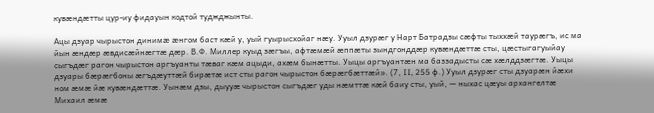кувæндæтты цур-иу фидауын кодтой туджджынты.

Ацы дзуар чырыстон динимæ æнгом баст кæй у, уый гуырысхойаг нæу. Ууыл дзурæг у Нарт Батрадзы сæфты тыххæй таурæгъ, ис ма йын æндæр æвдисæйнæгтæ дæр. В.Ф. Миллер куыд зæгъы, афтæмæй æппæты зындгонддæр кувæндæттæ сты, цæстыгагуыйау сыгъдæг рагон чырыстон аргъуанты тæваг кæм ацыди, ахæм бынæтты. Уыцы аргъуантæн ма баззадысты сæ хæлддзæгтæ. Уыцы дзуары бæрæгбоны æгъдæуттæй бирæтæ ист сты рагон чырыстон бæрæгбæттæй». (7, II, 255 ф.) Ууыл дзурæг сты дзуарæн йæхи ном æмæ йæ кувæндæттæ. Уынæм дзы, дыууæ чырыстон сыгъдæг уды нæмттæ кæй баиу сты, уый, — ныхас цæуы архангелтæ Михаил æмæ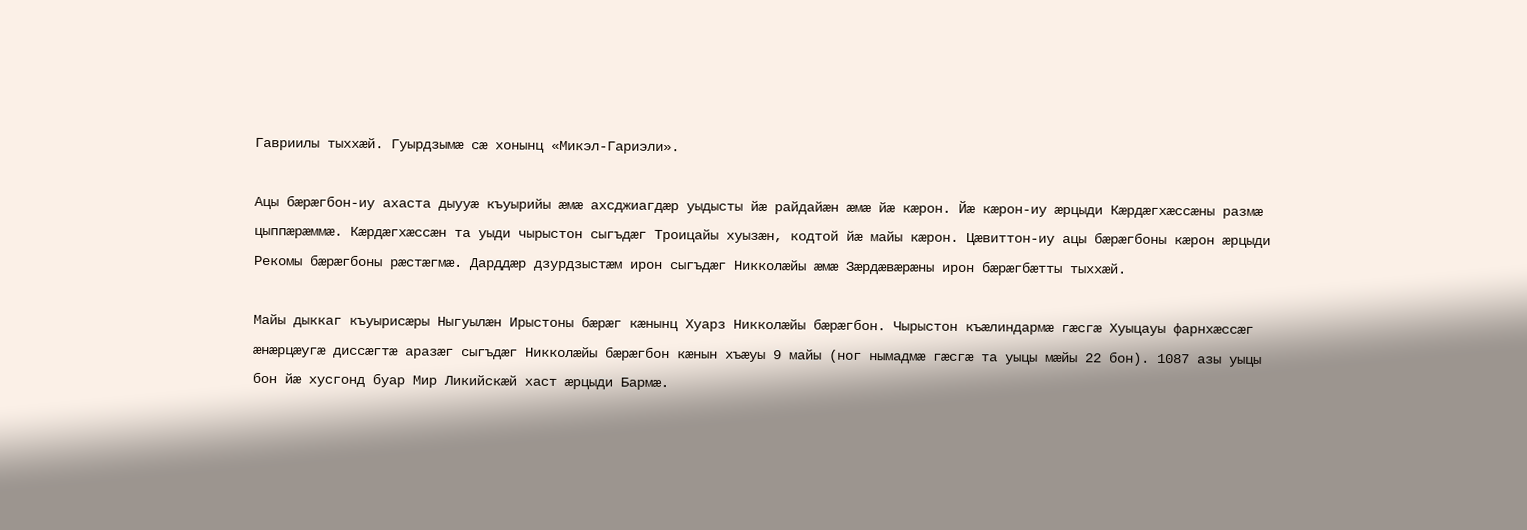Гавриилы тыххæй. Гуырдзымæ сæ хонынц «Микэл-Гариэли».

Ацы бæрæгбон-иу ахаста дыууæ къуырийы æмæ ахсджиагдæр уыдысты йæ райдайæн æмæ йæ кæрон. Йæ кæрон-иу æрцыди Кæрдæгхæссæны размæ цыппæрæммæ. Кæрдæгхæссæн та уыди чырыстон сыгъдæг Троицайы хуызæн, кодтой йæ майы кæрон. Цæвиттон-иу ацы бæрæгбоны кæрон æрцыди Рекомы бæрæгбоны рæстæгмæ. Дарддæр дзурдзыстæм ирон сыгъдæг Никколæйы æмæ Зæрдæвæрæны ирон бæрæгбæтты тыххæй.

Майы дыккаг къуырисæры Ныгуылæн Ирыстоны бæрæг кæнынц Хуарз Никколæйы бæрæгбон. Чырыстон къæлиндармæ гæсгæ Хуыцауы фарнхæссæг æнæрцæугæ диссæгтæ аразæг сыгъдæг Никколæйы бæрæгбон кæнын хъæуы 9 майы (ног нымадмæ гæсгæ та уыцы мæйы 22 бон). 1087 азы уыцы бон йæ хусгонд буар Мир Ликийскæй хаст æрцыди Бармæ.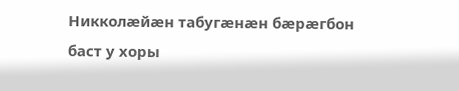Никколæйæн табугæнæн бæрæгбон баст у хоры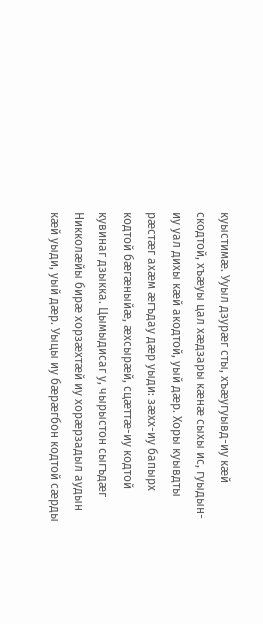куыстимæ. Ууыл дзурæг сты, хъæугуывд-иу кæй скодтой, хъæуы цал хæдзары кæнæ сыхы ис, гуыдын-иу уал дихы кæй акодтой, уый дæр. Хоры куывдты рæстæг ахæм æгъдау дæр уыди: зæхх-иу бапырх кодтой бæгæныйæ, æхсырæй, сцæттæ-иу кодтой кувинаг дзыкка. Цымыдисаг у, чырыстон сыгъдæг Никколæйы бирæ хорзæхтæй иу хорæрзадыл аудын кæй уыди, уый дæр. Уыцы иу бæрæгбон кодтой сæрды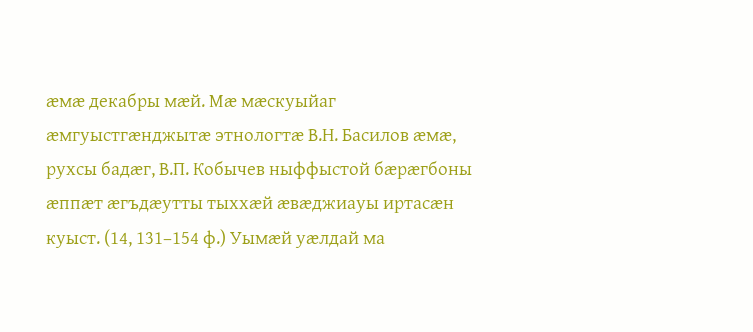æмæ декабры мæй. Мæ мæскуыйаг æмгуыстгæнджытæ этнологтæ В.Н. Басилов æмæ, рухсы бадæг, В.П. Кобычев ныффыстой бæрæгбоны æппæт æгъдæутты тыххæй æвæджиауы иртасæн куыст. (14, 131–154 ф.) Уымæй уæлдай ма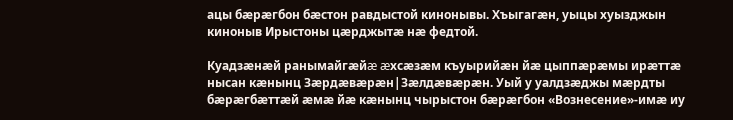ацы бæрæгбон бæстон равдыстой кинонывы. Хъыгагæн, уыцы хуызджын киноныв Ирыстоны цæрджытæ нæ федтой.

Куадзæнæй ранымайгæйæ æхсæзæм къуырийæн йæ цыппæрæмы ирæттæ нысан кæнынц Зæрдæвæрæн|Зæлдæвæрæн. Уый у уалдзæджы мæрдты бæрæгбæттæй æмæ йæ кæнынц чырыстон бæрæгбон «Вознесение»-имæ иу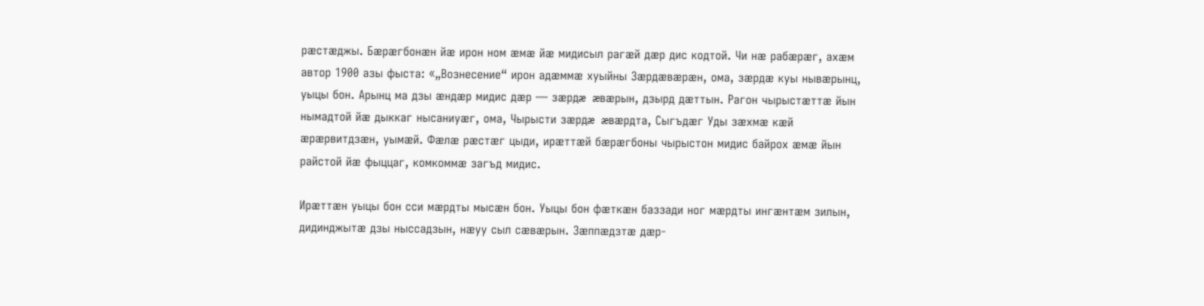рæстæджы. Бæрæгбонæн йæ ирон ном æмæ йæ мидисыл рагæй дæр дис кодтой. Чи нæ рабæрæг, ахæм автор 1900 азы фыста: «„Вознесение“ ирон адæммæ хуыйны Зæрдæвæрæн, ома, зæрдæ куы нывæрынц, уыцы бон. Арынц ма дзы æндæр мидис дæр — зæрдæ æвæрын, дзырд дæттын. Рагон чырыстæттæ йын нымадтой йæ дыккаг нысаниуæг, ома, Чырысти зæрдæ æвæрдта, Сыгъдæг Уды зæхмæ кæй æрæрвитдзæн, уымæй. Фæлæ рæстæг цыди, ирæттæй бæрæгбоны чырыстон мидис байрох æмæ йын райстой йæ фыццаг, комкоммæ загъд мидис.

Ирæттæн уыцы бон сси мæрдты мысæн бон. Уыцы бон фæткæн баззади ног мæрдты ингæнтæм зилын, дидинджытæ дзы ныссадзын, нæуу сыл сæвæрын. Зæппæдзтæ дæр-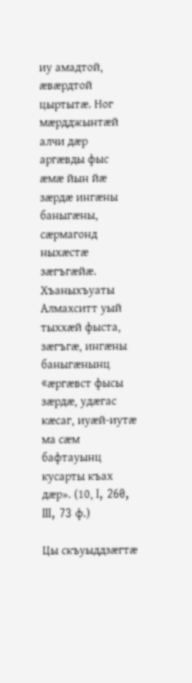иу амадтой, æвæрдтой цыртытæ. Ног мæрдджынтæй алчи дæр аргæвды фыс æмæ йын йæ зæрдæ ингæны баныгæны, сæрмагонд ныхæстæ зæгъгæйæ. Хъаныхъуаты Алмахситт уый тыххæй фыста, зæгъгæ, ингæны баныгæнынц «æргæвст фысы зæрдæ, удæгас кæсаг, иуæй-иутæ ма сæм бафтауынц кусарты къах дæр». (10, I, 260, III, 73 ф.)

Цы скъуыддзæгтæ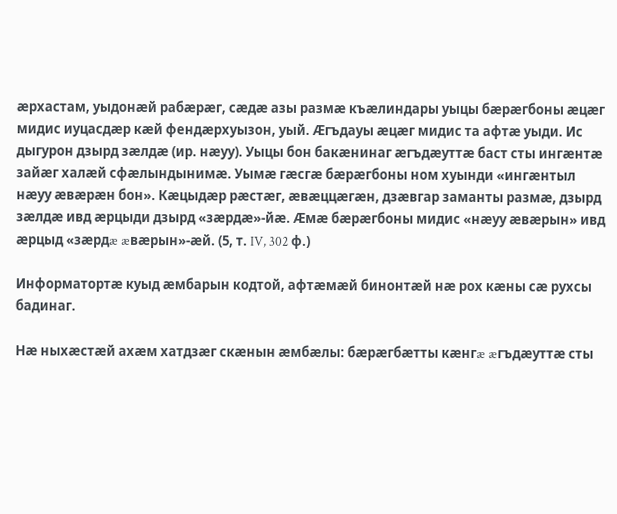æрхастам, уыдонæй рабæрæг, сæдæ азы размæ къæлиндары уыцы бæрæгбоны æцæг мидис иуцасдæр кæй фендæрхуызон, уый. Æгъдауы æцæг мидис та афтæ уыди. Ис дыгурон дзырд зæлдæ (ир. нæуу). Уыцы бон бакæнинаг æгъдæуттæ баст сты ингæнтæ зайæг халæй сфæлындынимæ. Уымæ гæсгæ бæрæгбоны ном хуынди «ингæнтыл нæуу æвæрæн бон». Кæцыдæр рæстæг, æвæццæгæн, дзæвгар заманты размæ, дзырд зæлдæ ивд æрцыди дзырд «зæрдæ»-йæ. Æмæ бæрæгбоны мидис «нæуу æвæрын» ивд æрцыд «зæрдæ æвæрын»-æй. (5, т. IV, 302 ф.)

Информатортæ куыд æмбарын кодтой, афтæмæй бинонтæй нæ рох кæны сæ рухсы бадинаг.

Нæ ныхæстæй ахæм хатдзæг скæнын æмбæлы: бæрæгбæтты кæнгæ æгъдæуттæ сты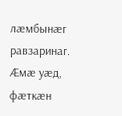лæмбынæг равзаринаг. Æмæ уæд, фæткæн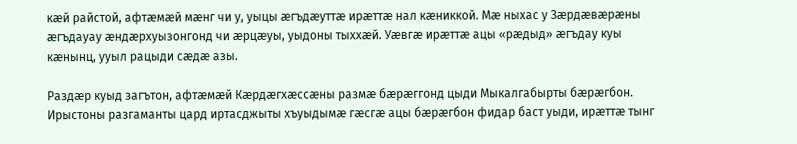кæй райстой, афтæмæй мæнг чи у, уыцы æгъдæуттæ ирæттæ нал кæниккой. Мæ ныхас у Зæрдæвæрæны æгъдауау æндæрхуызонгонд чи æрцæуы, уыдоны тыххæй. Уæвгæ ирæттæ ацы «рæдыд» æгъдау куы кæнынц, ууыл рацыди сæдæ азы.

Раздæр куыд загътон, афтæмæй Кæрдæгхæссæны размæ бæрæггонд цыди Мыкалгабырты бæрæгбон. Ирыстоны разгаманты цард иртасджыты хъуыдымæ гæсгæ ацы бæрæгбон фидар баст уыди, ирæттæ тынг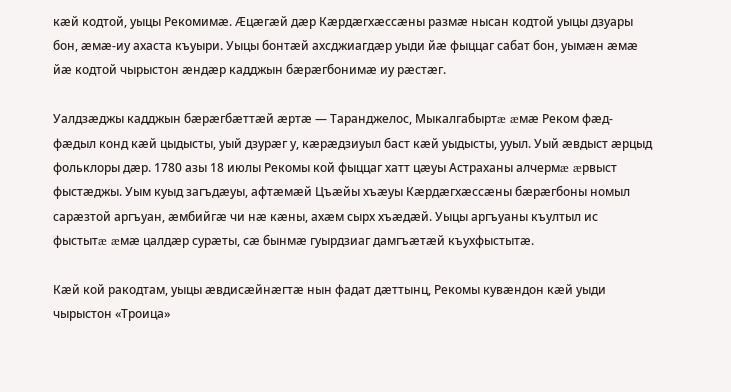кæй кодтой, уыцы Рекомимæ. Æцæгæй дæр Кæрдæгхæссæны размæ нысан кодтой уыцы дзуары бон, æмæ-иу ахаста къуыри. Уыцы бонтæй ахсджиагдæр уыди йæ фыццаг сабат бон, уымæн æмæ йæ кодтой чырыстон æндæр кадджын бæрæгбонимæ иу рæстæг.

Уалдзæджы кадджын бæрæгбæттæй æртæ — Таранджелос, Мыкалгабыртæ æмæ Реком фæд-фæдыл конд кæй цыдысты, уый дзурæг у, кæрæдзиуыл баст кæй уыдысты, ууыл. Уый æвдыст æрцыд фольклоры дæр. 1780 азы 18 июлы Рекомы кой фыццаг хатт цæуы Астраханы алчермæ æрвыст фыстæджы. Уым куыд загъдæуы, афтæмæй Цъæйы хъæуы Кæрдæгхæссæны бæрæгбоны номыл сарæзтой аргъуан, æмбийгæ чи нæ кæны, ахæм сырх хъæдæй. Уыцы аргъуаны къултыл ис фыстытæ æмæ цалдæр сурæты, сæ бынмæ гуырдзиаг дамгъæтæй къухфыстытæ.

Кæй кой ракодтам, уыцы æвдисæйнæгтæ нын фадат дæттынц, Рекомы кувæндон кæй уыди чырыстон «Троица»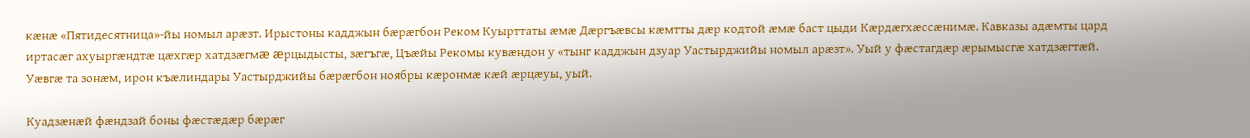кæнæ «Пятидесятница»-йы номыл арæзт. Ирыстоны кадджын бæрæгбон Реком Куырттаты æмæ Дæргъæвсы кæмтты дæр кодтой æмæ баст цыди Кæрдæгхæссæнимæ. Кавказы адæмты цард иртасæг ахуыргæндтæ цæхгæр хатдзæгмæ æрцыдысты, зæгъгæ, Цъæйы Рекомы кувæндон у «тынг кадджын дзуар Уастырджийы номыл арæзт». Уый у фæстагдæр æрымысгæ хатдзæгтæй. Уæвгæ та зонæм, ирон къæлиндары Уастырджийы бæрæгбон ноябры кæронмæ кæй æрцæуы, уый.

Куадзæнæй фæндзай боны фæстæдæр бæрæг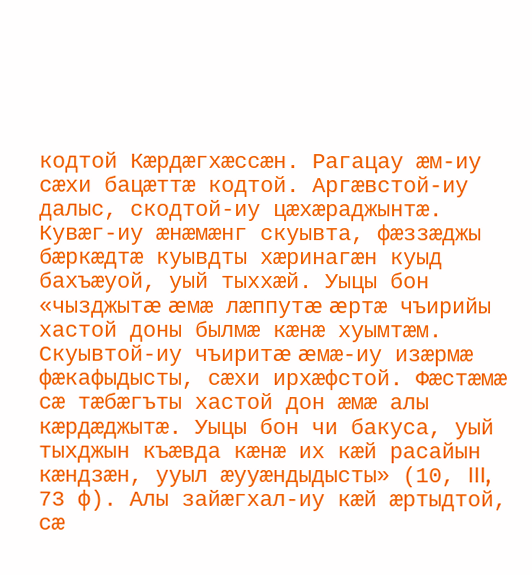кодтой Кæрдæгхæссæн. Рагацау æм-иу сæхи бацæттæ кодтой. Аргæвстой-иу далыс, скодтой-иу цæхæраджынтæ. Кувæг-иу æнæмæнг скуывта, фæззæджы бæркæдтæ куывдты хæринагæн куыд бахъæуой, уый тыххæй. Уыцы бон «чызджытæ æмæ лæппутæ æртæ чъирийы хастой доны былмæ кæнæ хуымтæм. Скуывтой-иу чъиритæ æмæ-иу изæрмæ фæкафыдысты, сæхи ирхæфстой. Фæстæмæ сæ тæбæгъты хастой дон æмæ алы кæрдæджытæ. Уыцы бон чи бакуса, уый тыхджын къæвда кæнæ их кæй расайын кæндзæн, ууыл æууæндыдысты» (10, III, 73 ф). Алы зайæгхал-иу кæй æртыдтой, сæ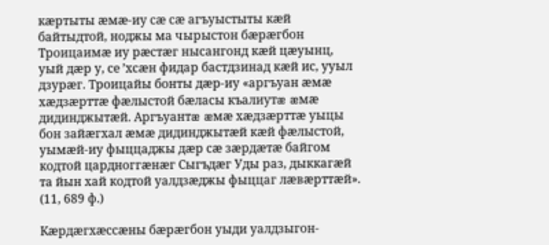кæртыты æмæ-иу сæ сæ агъуыстыты кæй байтыдтой, ноджы ма чырыстон бæрæгбон Троицаимæ иу рæстæг нысангонд кæй цæуынц, уый дæр у, се ’хсæн фидар бастдзинад кæй ис, ууыл дзурæг. Троицайы бонты дæр-иу «аргъуан æмæ хæдзæрттæ фæлыстой бæласы къалиутæ æмæ дидинджытæй. Аргъуантæ æмæ хæдзæрттæ уыцы бон зайæгхал æмæ дидинджытæй кæй фæлыстой, уымæй-иу фыццаджы дæр сæ зæрдæтæ байгом кодтой цардноггæнæг Сыгъдæг Уды раз, дыккагæй та йын хай кодтой уалдзæджы фыццаг лæвæрттæй». (11, 689 ф.)

Кæрдæгхæссæны бæрæгбон уыди уалдзыгон-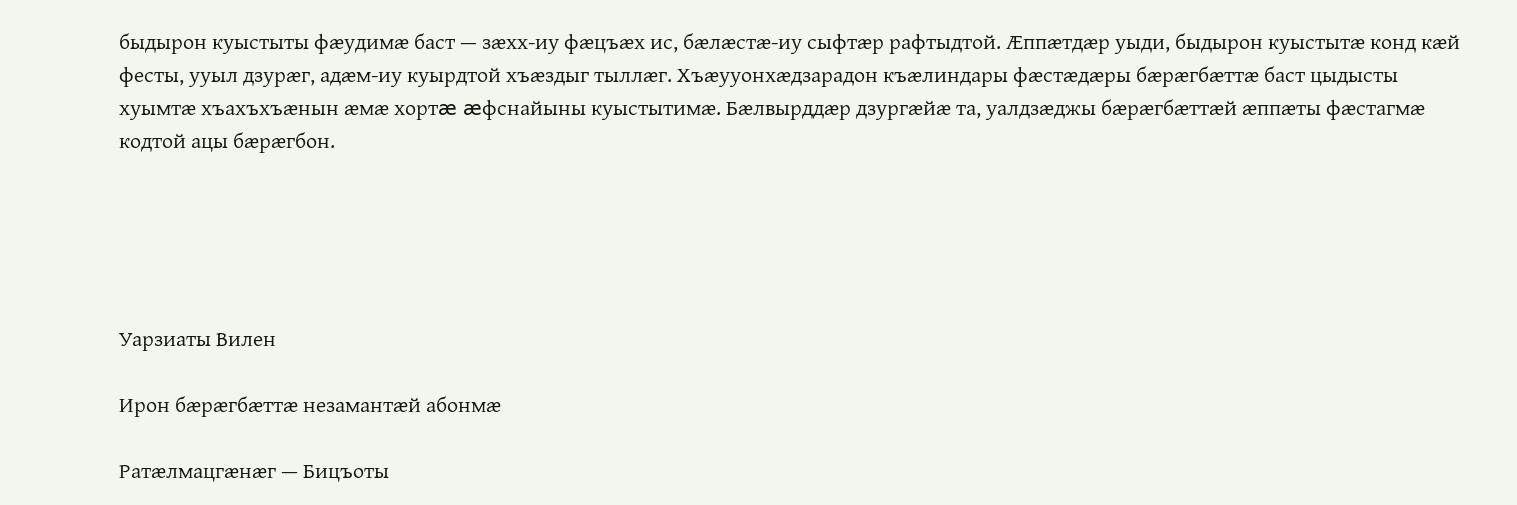быдырон куыстыты фæудимæ баст — зæхх-иу фæцъæх ис, бæлæстæ-иу сыфтæр рафтыдтой. Æппæтдæр уыди, быдырон куыстытæ конд кæй фесты, ууыл дзурæг, адæм-иу куырдтой хъæздыг тыллæг. Хъæууонхæдзарадон къæлиндары фæстæдæры бæрæгбæттæ баст цыдысты хуымтæ хъахъхъæнын æмæ хортæ æфснайыны куыстытимæ. Бæлвырддæр дзургæйæ та, уалдзæджы бæрæгбæттæй æппæты фæстагмæ кодтой ацы бæрæгбон.





Уарзиаты Вилен

Ирон бæрæгбæттæ незамантæй абонмæ

Ратæлмацгæнæг — Бицъоты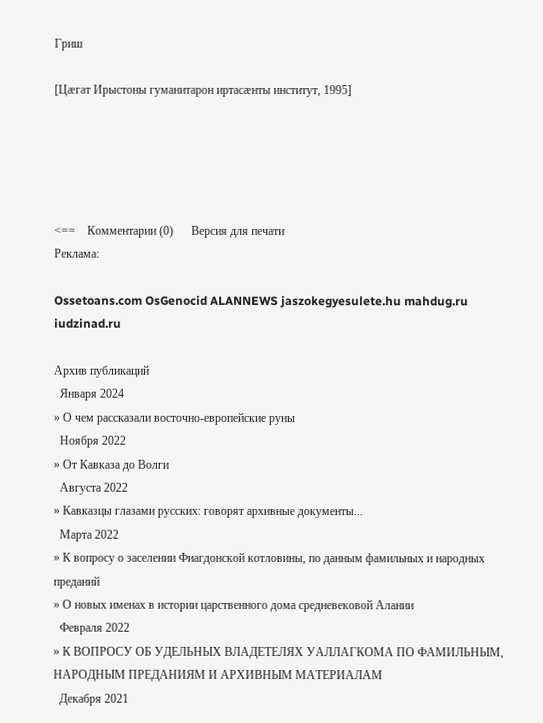Гриш

[Цæгат Ирыстоны гуманитарон иртасæнты институт, 1995]





<==    Комментарии (0)      Версия для печати
Реклама:

Ossetoans.com OsGenocid ALANNEWS jaszokegyesulete.hu mahdug.ru iudzinad.ru

Архив публикаций
  Января 2024
» О чем рассказали восточно-европейские руны
  Ноября 2022
» От Кавказа до Волги
  Августа 2022
» Кавказцы глазами русских: говорят архивные документы...
  Марта 2022
» К вопросу о заселении Фиагдонской котловины, по данным фамильных и народных преданий
» О новых именах в истории царственного дома средневековой Алании
  Февраля 2022
» К ВОПРОСУ ОБ УДЕЛЬНЫХ ВЛАДЕТЕЛЯХ УАЛЛАГКОМА ПО ФАМИЛЬНЫМ, НАРОДНЫМ ПРЕДАНИЯМ И АРХИВНЫМ МАТЕРИАЛАМ
  Декабря 2021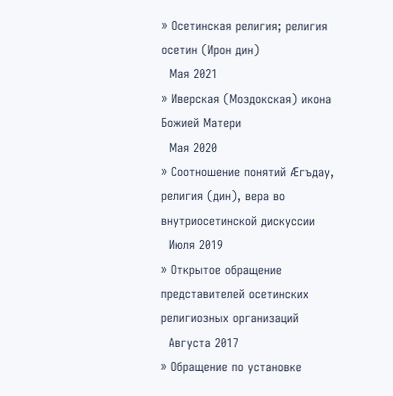» Осетинская религия; религия осетин (Ирон дин)
  Мая 2021
» Иверская (Моздокская) икона Божией Матери
  Мая 2020
» Соотношение понятий Æгъдау, религия (дин), вера во внутриосетинской дискуссии
  Июля 2019
» Открытое обращение представителей осетинских религиозных организаций
  Августа 2017
» Обращение по установке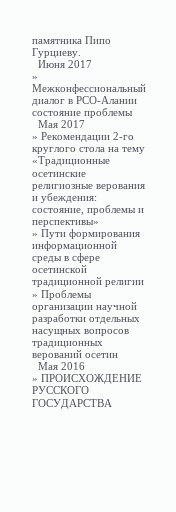памятника Пипо Гурциеву.
  Июня 2017
» Межконфессиональный диалог в РСО-Алании состояние проблемы
  Мая 2017
» Рекомендации 2-го круглого стола на тему «Традиционные осетинские религиозные верования и убеждения: состояние, проблемы и перспективы»
» Пути формирования информационной среды в сфере осетинской традиционной религии
» Проблемы организации научной разработки отдельных насущных вопросов традиционных верований осетин
  Мая 2016
» ПРОИСХОЖДЕНИЕ РУССКОГО ГОСУДАРСТВА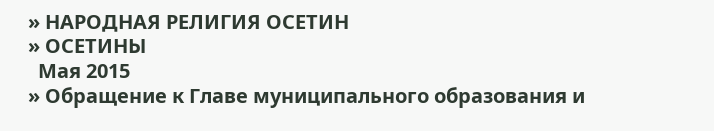» НАРОДНАЯ РЕЛИГИЯ ОСЕТИН
» ОСЕТИНЫ
  Мая 2015
» Обращение к Главе муниципального образования и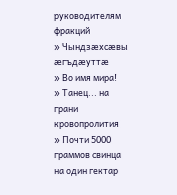руководителям фракций
» Чындзӕхсӕвы ӕгъдӕуттӕ
» Во имя мира!
» Танец... на грани кровопролития
» Почти 5000 граммов свинца на один гектар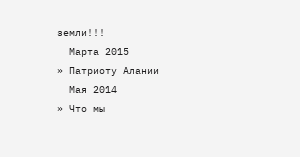земли!!!
  Марта 2015
» Патриоту Алании
  Мая 2014
» Что мы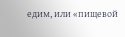едим, или «пищевой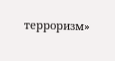терроризм»